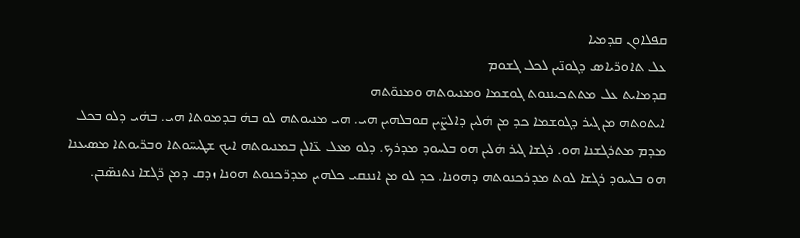ܩܦܠܐܘܢ ܩܕܡܝܐ
ܥܠ ܬܐܘܪ̈ܝܐܣ ܕܓܘܢ̈ܝܢ ܠܟܠ ܓܫܘܡ
ܩܕܡܐܝܬ ܥܠ ܡܬܬܟܝܢܢܘܬ ܓܘܫܡܐ ܘܡܢܝܘܬܗ ܘܡܢܘ̈ܬܗ
ܐܝܬܘܬܗ ܡܢ ܓܝܪ ܕܓܘܫܡܐ ܟܕ ܡܢ ܗܿܠܝܢ ܕܐܠܨ̈ܝܢ ܩܘܒܠܗܝܢ ܗܝ. ܗܝ ܡܢܝܘܬܗ ܠܘ ܒܗܿ ܒܕܡܘܬܐ ܗܝ. ܒܗܿܝ ܕܠܘ ܒܟܠ ܡܕܡ ܡܬܪܓܫܢܐ ܗܘ. ܪܓܫܐ ܓܝܪ ܗܿܠܝܢ ܗܘ ܒܠܚܘܕ ܡܕܪܟ. ܕܠܘ ܡܥܠ ܥ̈ܐܠܢ ܒܡܢܝܘܬܗ ܐܝܟ ܫܛܝܚ̈ܘܬܐ ܘܒܪ̈ܝܘܬܐ ܡܣܝܥܢܐ ܗܘ ܒܠܚܘܕ ܪܓܫܐ ܠܘܬ ܡܕܪܟܢܘܬܗ ܕܗܘܢܐ. ܟܕ ܠܘ ܡܢ ܐܢܢܩܝ ܟܠܗܝܢ ܡܕܪ̈ܟܢܘܬ ܗܘܢܐ ܙܕܩ ܕܡܢ ܪ̈ܓܫܐ ܢܬܢܣ̈ܒܢ.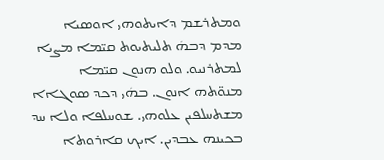ܘܡܬܪܫܡ ܕܐܝܬܘܗܝ ܐܘܣܝܐ ܡܕܡ ܕܒܗܿ ܬܠܝܬܝܘܬ ܩܝ̈ܡܐ ܡܨܝܐ ܠܡܬܪܢܝܘ. ܘܠܘ ܗܢܘܢ ܩܝ̈ܡܐ ܡܢܘ̈ܬܗ ܐܢܘܢ. ܒܗܿܝ ܕܟܕ ܣܘܓܐܐ ܡܫܬܚܠܦܝܢ ܥܠܘܗܝ. ܫܘܚܠܦܐ ܘܠܐ ܚܕ ܒܟܝܢܗ ܥܒܕܝܢ. ܐܝܟ ܩܐܪܘܬܐ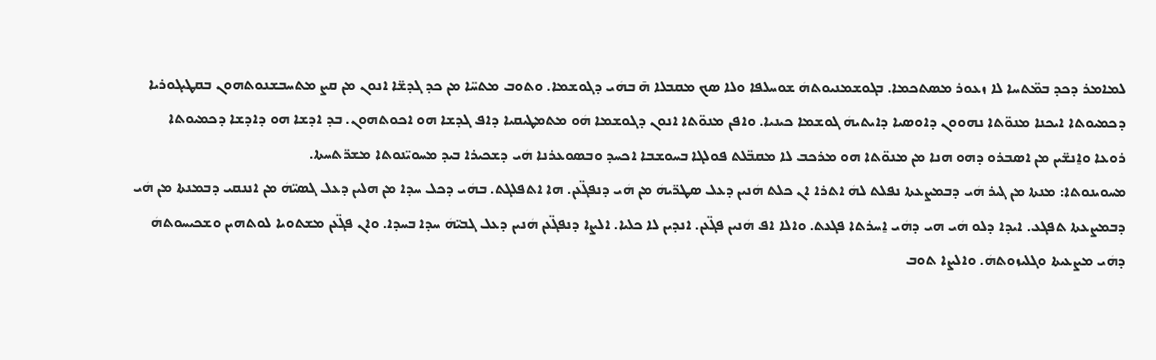ܠܡܐܡܪ ܕܟܕ ܒܡ̈ܬܚܐ ܠܐ ܙܥܘܪ ܡܣܬܟܡܐ. ܒܓܘܫܡܢܝܘܬܗܿ ܫܘܚܠܦܐ ܘܠܐ ܣܟ ܡܩܒܠܐ ܗ̄ ܒܗܿܝ ܕܓܘܫܡܐ. ܘܬܘܒ ܡܬܚ̈ܐ ܡܢ ܟܕ ܓܕܫ̈ܐ ܐܢܘܢ ܡܢ ܩܨ ܡܬܚܒܫܢܘܬܗܘܢ ܒܩܛܝܓܘܪܝܐ ܕܟܡܝܘܬܐ ܐܝܟܢܐ ܡܢܘ̈ܬܐ ܢܗܘܘܢ ܕܐܘܣܝܐ ܕܐܝܬܝܗܿ ܓܘܫܡܐ ܟܝܢܝܐ. ܘܐܦܢ ܡܢܘ̈ܬܐ ܐܢܘܢ ܕܓܘܫܡܐ ܗܿܘ ܡܬܡܛܝܩܝܐ ܕܐܦ ܓܕܫܐ ܗܘ ܐܟܘܬܗܘܢ. ܒܕ ܐܕܫܐ ܗܘ ܕܐܕܫܐ ܕܟܡܝܘܬܐ
ܪܘܥܐ ܘܐ̱ܢܫ̈ܝܢ ܡܢ ܐܣܒܪܘ ܕܗܘ ܗܢܐ ܡܢ ܡܢܘ̈ܬܐ ܗܘ ܡܪܟܒ ܠܐ ܡܩܒ̈ܠܬ ܦܘܠܓܐ ܒܚܘܫܒܐ ܐܟܚܕ ܘܒܣܘܥܪܢܐ ܗܿܝ ܕܫܟܝܪܐ ܒܝܕ ܡܚܘܝ̈ܢܘܬܐ ܡܫܪ̈ܬܚܬܐ.
ܡܚܘܝܢܘܬܐ: ܡܢܬܐ ܡܢ ܓܝܪ ܗܿܝ ܕܒܡܨܥܬܐ ܢܦܠܬ ܠܗܿ ܐܬܪܐ ܐܢ ܟܠܬ ܗܿܢܝܢ ܕܥܠ ܣܛܪ̈ܝܗܿ ܡܢ ܗܿܝ ܕܢܦܓ̈ܥܢ. ܗܐ ܐܬܦܠܓܬ. ܒܗܿܝ ܕܟܠ ܚܕܐ ܡܢ ܗܠܝܢ ܕܥܠ ܓܣܝ̈ܗܿ ܡܢ ܐܢܢܩܝ ܕܒܡܢܬܐ ܡܢ ܗܿܝ ܕܒܡܨܥܬܐ ܬܦܓܥ. ܐܝܕܐ ܕܠܘ ܗܿܝ ܗܝ ܕܗܿܝ ܐ̱ܚܪܬܐ ܦܓܥܬ. ܘܐܠܐ ܐܦ ܗܿܢܝܢ ܦܓ̈ܥܢ. ܐܢܕܝܢ ܠܐ ܟܠܝܐ. ܐܠܨܐ ܕܢܦܓ̈ܥܢ ܗܿܢܝܢ ܕܥܠ ܓܒܝ̈ܗܿ ܚܕܐ ܒܚܕܐ. ܘܐܢ ܦܓ̈ܥܢ ܡܫܬܘܝܐ ܠܘܬܗܝܢ ܘܫܟܝܚܘܬܗܿ ܕܗܿܝ ܡܨܥܝܬܐ ܘܓܠܝܙܘܬܗܿ. ܘܐܠܨܐ ܬܘܒ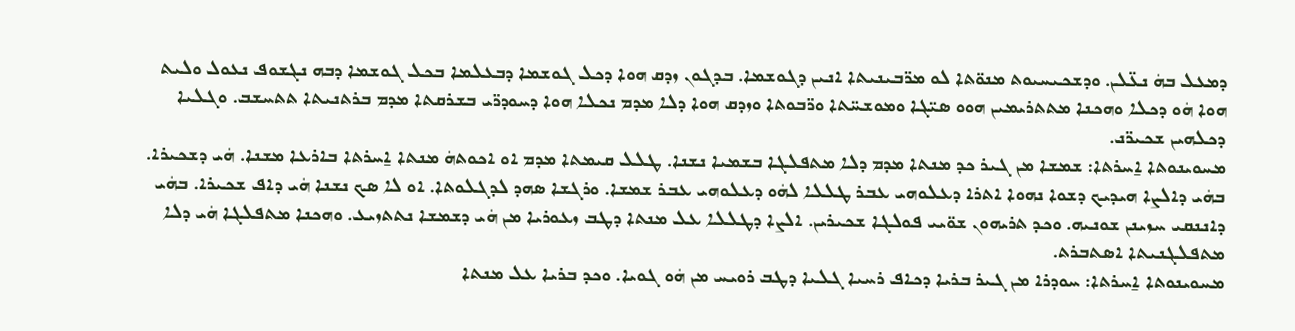ܕܡܥܠ ܒܗܿ ܢܥ̈ܠܢ. ܘܕܫܟܝܚܝܘܬ ܡܢܘ̈ܬܐ ܠܘ ܡܪ̈ܒܝܢܝܬܐ ܐܢܝܢ ܕܓܘܫܡܐ. ܒܕܓܘܢ ܙܕܩ ܗܘܐ ܕܟܠ ܓܘܫܡܐ ܕܒܥܠܡܐ ܒܟܠ ܓܘܫܡܐ ܕܒܗ ܢܓܫܘܦ ܢܥܘܠ ܘܠܝܬ ܗܘܐ ܗܿܘ ܕܟܠܐ ܘܗܟܢܐ ܡܬܬܪܝܡܝܢ ܗܘܘ ܣܝ̈ܓܐ ܘܡܘܫܚ̈ܬܐ ܘܪ̈ܒܘܬܐ ܘܙܕܩ ܗܘܐ ܕܠܐ ܡܕܡ ܢܟܠܐ ܗܘܐ ܕܚܘܕܪ̈ܝ ܒܫܪܩܬܐ ܡܕܡ ܒܪܬܢܝܬܐ ܬܬܚܫܒ. ܘܓܠܝܐ ܕܟܠܗܝܢ ܫܟܝܪ̈ܢ.
ܡܚܘܝܢܘܬܐ ܐ̱ܚܪܬܐ: ܫܡܫܐ ܡܢ ܓܝܪ ܟܕ ܡܢܬܐ ܡܕܡ ܕܠܐ ܡܬܦܠܓܐ ܒܫܡܝܐ ܢܫܢܐ. ܛܠܠ ܩܝܡܬܐ ܡܕܡ ܐܘ ܐܟܘܬܗܿ ܡܢܬܐ ܐ̱ܚܪܬܐ ܒܐܪܥܐ ܡܫܢܐ. ܗܿܝ ܕܫܟܝܪܐ. ܒܗܿܝ ܕܐܠܨܐ ܗܝܕܝܟ ܕܫܘܐ ܢܗܘܐ ܐܬܪܐ ܕܥܠܘܗܝ ܥܒܪ ܛܠܠܐ ܠܗܿܘ ܕܥܠܘܗܝ ܥܒܪ ܫܡܫܐ. ܘܪܓܫܐ ܣܗܕ ܠܕܓܠܘܬܐ. ܐܘ ܠܐ ܣܟ ܢܫܢܐ ܗܿܝ ܕܐܦ ܫܟܝܪܐ. ܒܗܿܝ ܕܐܢܢܩܝ ܚܙܝܢܢ ܫܘܢܝܗ. ܘܟܕ ܬܪܝܗܘܢ ܫܘ̈ܝܝ ܦܘܠܓܐ ܫܟܝܪܝܢ. ܐܠܨܐ ܕܛܠܠܐ ܥܠ ܡܢܬܐ ܕܛܒ ܙܥܘܪܝܐ ܡܢ ܗܿܝ ܕܫܡܫܐ ܢܬܬܙܝܥ. ܘܗܟܢܐ ܡܬܦܠܓܐ ܗܿܝ ܕܠܐ ܡܬܦܠܓܢܝܬܐ ܐܣܬܒܪܬ.
ܡܚܘܝܢܘܬܐ ܐ̱ܚܪܬܐ: ܚܘܕܪܐ ܡܢ ܓܝܪ ܒܪܝܐ ܕܟܐܦ ܪܚܝܐ ܓܠܝܐ ܕܛܒ ܪܘܝܚ ܡܢ ܗܿܘ ܓܘܝܐ. ܘܟܕ ܒܪܝܐ ܥܠ ܡܢܬܐ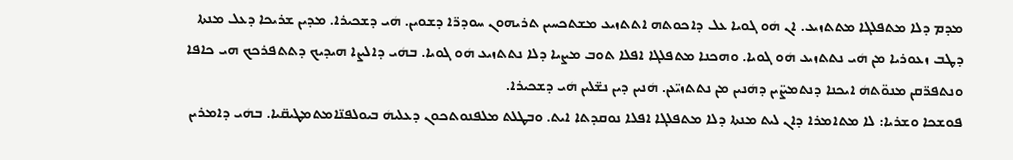ܡܕܡ ܕܠܐ ܡܬܦܠܓܐ ܡܬܬܙܝܥ. ܐܢ ܗܿܘ ܓܘܝܐ ܥܠ ܕܐܟܘܬܗ ܐܬܬܙܝܥ ܡܫܬܟܚܝܢ ܬܪܝܗܘܢ ܚܘܕܪ̈ܐ ܕܫܘܝܢ. ܗܿܝ ܕܫܟܝܪܐ. ܡܕܝܢ ܫܪܝܟܐ ܕܥܠ ܡܢܬܐ ܕܛܒ ܙܥܘܪܝܐ ܡܢ ܗܿܝ ܢܬܬܙܝܥ ܗܿܘ ܓܘܝܐ. ܘܗܟܢܐ ܡܬܦܠܓܐ ܐܦܠܐ ܬܘܒ ܡܨܝܐ ܕܠܐ ܢܬܬܙܝܥ ܗܿܘ ܓܘܝܐ. ܒܗܿܝ ܕܐܠܨܐ ܗܝܕܝܟ ܕܬܬܦܪܟܟ ܗܝ ܟܐܦܐ ܘܢܬܦܪ̈ܩܢ ܡܢܘ̈ܬܗܿ ܐܝܟܢܐ ܕܢܬܡܨ̈ܝܢ ܕܗܿܢܝܢ ܡܢ ܢܬܬܙܝ̈ܥܢ. ܗܿܢܝܢ ܕܝܢ ܢܫ̈ܠܝܢ ܗܿܝ ܕܫܟܝܪܐ.
ܦܘܫܟܐ ܘܫܪܝܐ: ܠܐ ܡܬܐܡܪܐ ܕܐܢ ܠܝܬ ܡܢܬܐ ܕܠܐ ܡܬܦܠܓܐ ܐܦܠܐ ܢܘܩܕܬܐ ܐܝܬ. ܘܒܛܠܬ ܡܠܦܢܘܬܟܘܢ ܕܥܠܝܗܿ ܒܝܘܠܦܢ̈ܐܡܬܡܛܝܩ̈ܝܐ. ܒܗܿܝ ܕܐܡܪܝܢ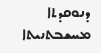ܕܢܘܩܕܬܐ ܡܚܫܒܬܢܝܬܐ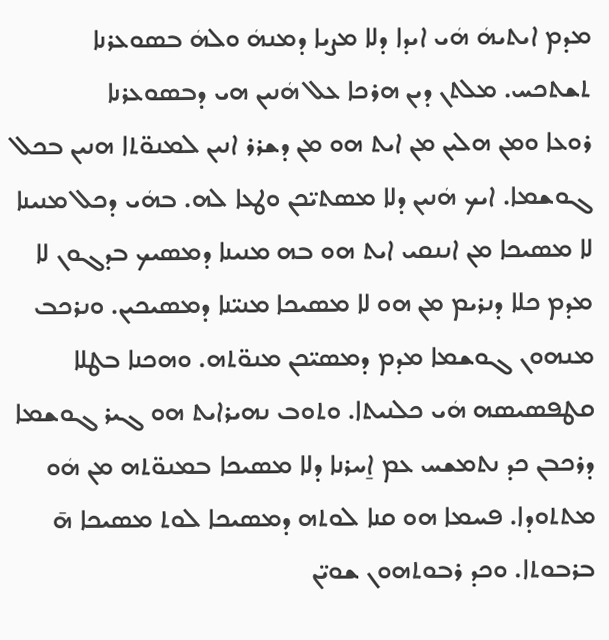ܡܕܡ ܐܝܬܝܗܿ ܗܿܝ ܐܝܕܐ ܕܠܐ ܡܨܝܐ ܕܡܢܗܿ ܘܠܗܿ ܒܣܘܥܪܢܐ ܬܫܬܟܚ. ܡܠܬܢ ܕܝܢ ܗܪܟܐ ܥܠ ܗܿܢܝܢ ܗܝ ܕܒܣܘܥܪܢܐ
ܪܘܥܐ ܘܡܢ ܗܠܝܢ ܡܢ ܐܝܬ ܗܘ ܡܢ ܕܫܪܪ ܐܢܝܢ ܠܡܢܘ̈ܬܐ ܗܢܝܢ ܒܟܠ ܓܘܫܡܐ. ܐܝܟ ܗܿܢܝܢ ܕܠܐ ܡܣܬܝ̈ܟܢ ܘܛܥܐ ܠܗ. ܒܗܿܝ ܕܟܠ ܡܢܝܢܐ ܠܐ ܡܣܝܟܐ ܡܢ ܐܢܢܩܝ ܐܝܬ ܗܘ ܒܗ ܡܢܝܢܐ ܕܡܣܝܟ ܒܕܓܘܢ ܠܐ ܡܕܡ ܟܠܐ ܕܢܪܝܡ ܡܢ ܗܘ ܠܐ ܡܣܝܟܐ ܡܢܝ̈ܢܐ ܕܡܣܝܟܝܢ. ܘܢܪܟܒ ܡܢܗܘܢ ܓܘܫܡܐ ܡܕܡ ܕܡܣܝ̈ܟܢ ܡܢܘ̈ܬܗ. ܘܗܟܢܐ ܒܛܠܐ ܩܛܦܣܝܣܗ ܗܿܝ ܟܠܢܝܬܐ. ܘܬܘܒ ܢܗܝܪܐܝܬ ܗܘ ܓܝܪ ܓܘܫܡܐ ܕܪܟܒܢ ܟܕ ܢܬܡܫܚ ܥܡ ܐ̱ܚܪܢܐ ܕܠܐ ܡܣܝܟܐ ܒܡܢܘ̈ܬܗ ܡܢ ܗܿܘ ܡܬܬܘܕܐ. ܦܚܡܐ ܗܘ ܩܢܐ ܠܘܬܗ ܕܡܣܝܟܐ ܠܘܬ ܡܣܝܟܐ ܗ̄ ܒܪܒܘܬܐ. ܘܟܕ ܪܒܘܬܗܘܢ ܫܘܝ̈ܢ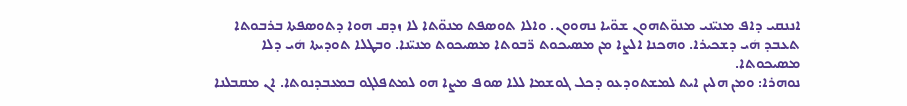ܐܢܢܩܝ ܕܐܦ ܡܢܝ̈ܢܝ ܡܢܘ̈ܬܗܘܢ ܫܘ̈ܝܐ ܢܗܘܘܢ. ܘܐܠܐ ܬܘܣܦܬ ܡܢܘ̈ܬܐ ܠܐ ܙܕܩ ܗܘܐ ܕܬܘܣܦܬܐ ܒܪܒܘܬܐ ܬܥܒܕ ܗܿܝ ܕܫܟܝܪܐ. ܘܗܟܢܐ ܐܠܨܐ ܡܢ ܡܣܝܟܘܬ ܪ̈ܒܘܬܐ ܡܣܝܟܘܬ ܡܢܝ̈ܢܐ. ܘܒܛܠܐ ܬܘܕܝܬܐ ܗܿܝ ܕܠܐ ܡܣܝܟܘܬܐ.
ܢܘܗܪܐ: ܘܡܢ ܗܠܝܢ ܐܝܬ ܠܡܫܬܘܕܥܘ ܕܟܠ ܓܘܫܡܐ ܠܠܐ ܣܘܦ ܡܨܐ ܗܘ ܠܡܬܦܠܓܘ ܒܡܥܒܕܢܘܬܐ. ܐܢ ܡܩܒܠܢܐ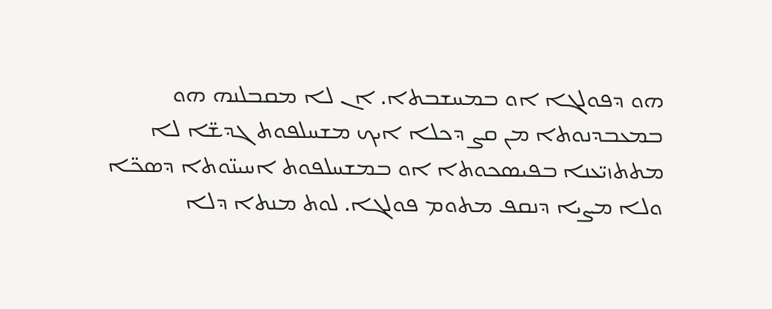ܗܘ ܕܦܘܠܓܐ ܐܘ ܒܡܚܫܒܬܐ. ܐܢ ܠܐ ܡܩܒܠܢܗ ܗܘ ܒܡܥܒܕܢܘܬܐ ܡܢ ܩܨ ܕܟܠܐ ܐܝܟ ܡܫܚܠܦܘܬ ܓܕܫ̈ܐ ܠܐ ܡܬܬܙܝ̈ܥܢܐ ܒܦܝܣܟܘܬܐ ܐܘ ܒܡܫܚܠܦܘܬ ܐܚܝܢ̈ܘܬܐ ܕܣܟ̈ܐ ܘܠܐ ܡܨܝܐ ܕܢܩܦ ܡܬܘܡ ܦܘܠܓܐ. ܠܘܬ ܡܢܬܐ ܕܠܐ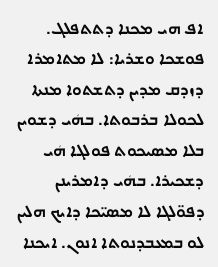ܐܦ ܗܝ ܡܟܢܐ ܕܬܬܦܠܓ.
ܦܘܫܟܐ ܘܫܪܝܐ: ܠܐ ܡܬܐܡܪܐ ܕܙܕܩ ܡܕܝܢ ܕܬܫܬܘܐ ܡܢܬܐ ܠܟܘܠܐ ܒܪܒܘܬܐ. ܒܗܿܝ ܕܫܘܝܢ ܒܠܐ ܡܣܝܟܘܬ ܦܘܠܓܐ ܗܿܝ ܕܫܟܝܪܐ. ܒܗܿܝ ܕܐܡܪܝܢܢ ܕܦܘ̈ܠܓܐ ܠܐ ܡܣܝ̈ܟܐ ܕܐܝܟ ܗܠܝܢ ܠܘ ܒܡܥܒܕܢܘܬܐ ܐܢܘܢ. ܐܝܟܢܐ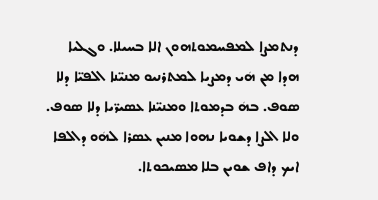ܕܢܬܡܨܐ ܠܡܦܚܡܘܬܗܘܢ ܐܠܐ ܒܚܝܠܐ. ܘܓܠܝܐ ܗܕܐ ܡܢ ܗܿܝ ܕܡܨܝܐ ܠܡܬܪܢܝܘ ܡܢܝ̈ܢܐ ܐܠܦܝ̈ܐ ܕܠܐ ܣܘܦ. ܒܗܿ ܒܕܡܘܬܐ ܘܡܢܝ̈ܢܐ ܥܣܝܪ̈ܝܐ ܕܠܐ ܣܘܦ. ܘܠܐ ܐܠܨܐ ܕܫܘܝܐ ܢܗܘܐ ܡܢܝܢ ܥܣܪܐ ܠܗܿܘ ܕܐܠܦܐ ܐܝܟ ܕܐܦ ܫܘܝܢ ܒܠܐ ܡܣܝܟܘܬܐ.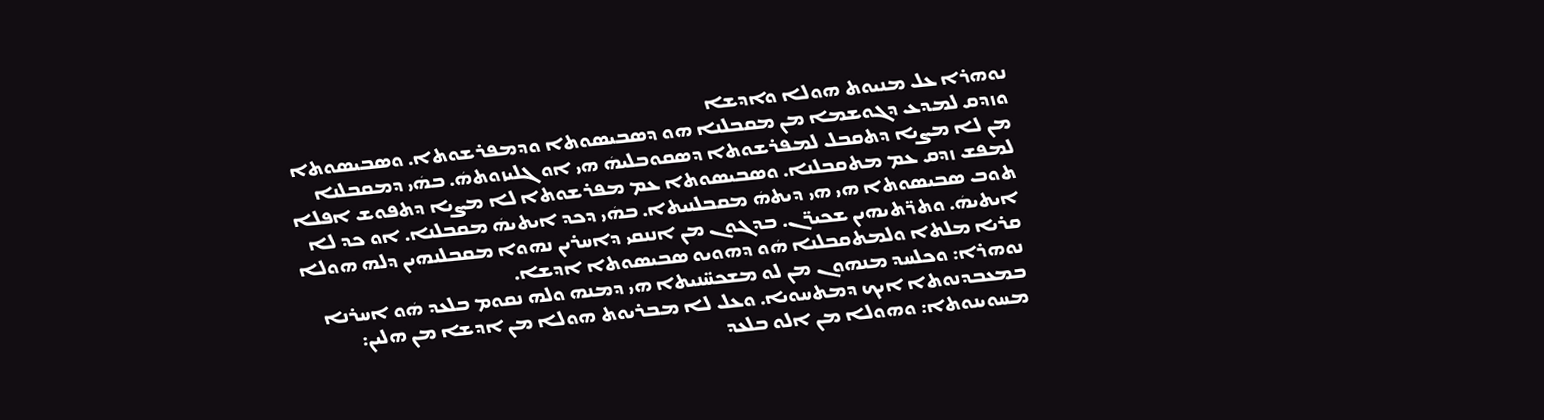ܢܘܗܪܐ ܥܠ ܡܢܝܘܬ ܗܘܠܐ ܘܐܕܫܐ
ܘܙܕܩ ܠܡܕܥ ܕܓܘܫܡܐ ܡܢ ܡܩܒܠܢܐ ܗܘ ܕܣܒܝܣܘܬܐ ܘܕܡܦܪܫܘܬܐ. ܘܣܒܝܣܘܬܐ ܡܢ ܠܐ ܡܨܝܐ ܕܬܩܒܠ ܠܡܦܪܫܘܬܐ ܕܣܩܘܒܠܝܗܿ ܗܝ ܐܘ ܓܠܝܙܘܬܗܿ. ܒܗܿܝ ܕܡܩܒܠܢܐ ܠܡܦܫ ܙܕܩ ܥܡ ܡܬܩܒܠܢܐ. ܘܣܒܝܣܘܬܐ ܥܡ ܡܦܪܫܘܬܐ ܠܐ ܡܨܝܐ ܕܬܦܘܫ ܐܦܠܐ ܬܘܒ ܣܒܝܣܘܬܐ ܗܝ ܗܝ ܕܝܬܗܿ ܡܩܒܠܢܝܬܐ. ܒܗܿܝ ܕܟܕ ܐܝܬܝܗܿ ܡܩܒܠܢܐ. ܐܘ ܟܕ ܠܐ ܐܝܬܝܗܿ. ܘܬܪ̈ܬܝܗܝܢ ܫܟܝܪ̈ܢ. ܒܕܓܘܢ ܡܢ ܐܢܢܩܝ ܕܐܚܪܝܢ ܢܗܘܐ ܡܩܒܠܢܗܝܢ ܕܠܗ ܗܘܠܐ ܩܪܝܐ ܡܠܬܐ ܘܠܡܬܩܒܠܢܐ ܗܿܘ ܕܗܘܝܘ ܣܒܝܣܘܬܐ ܐܕܫܐ.
ܢܘܗܪܐ: ܘܟܠܚܕ ܡܢܗܘܢ ܡܢ ܠܘ ܡܫܟܚ̈ܢܝܬܐ ܗܝ ܕܡܢܗ ܘܠܗ ܢܩܘܡ ܒܠܥܕ ܗܿܘ ܐܚܪܢܐ ܒܡܥܒܕܢܘܬܐ ܐܝܟ ܕܡܬܚܘܝܐ. ܘܥܠ ܠܐ ܡܒܪܝܘܬ ܗܘܠܐ ܡܢ ܐܕܫܐ ܡܢ ܗܠܝܢ:
ܡܚܘܝܢܘܬܐ: ܘܗܘܠܐ ܡܢ ܐܠܘ ܒܠܥܕ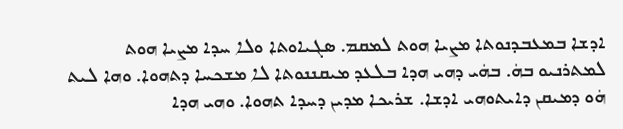ܐܕܫܐ ܒܡܥܒܕܢܘܬܐ ܡܨܝܐ ܗܘܬ ܠܡܩܡ. ܣܓܝܐܘܬܐ ܘܠܐ ܚܕܐ ܡܨܝܐ ܗܘܬ ܠܡܬܪܢܝܘ ܒܗܿ. ܒܗܿܝ ܕܗܝ ܗܕܐ ܒܠܥܕ ܡܝܩܢܢܘܬܐ ܠܐ ܡܫܟܚܐ ܕܬܗܘܐ. ܘܗܐ ܠܝܬ ܗܿܘ ܕܡܝܩܢ ܕܐܝܬܘܗܝ ܐܕܫܐ. ܫܪܝܟܐ ܡܕܝܢ ܕܚܕܐ ܬܗܘܐ. ܘܗܝ ܗܕܐ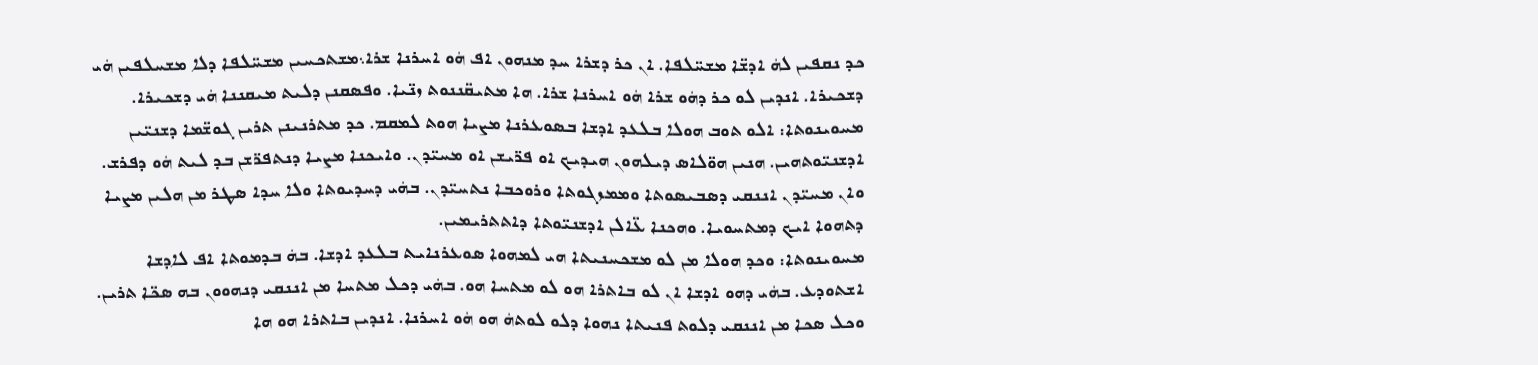ܟܕ ܢܩܦܝܢ ܠܗܿ ܐܕܫ̈ܐ ܡܫܚ̈ܠܦܐ. ܐܢ ܟܪ ܕܫܪܐ ܚܕ ܡܢܗܘܢ ܐܦ ܗܿܘ ܐܚܪܢܐ ܫܪܐ܆ܡܫܬܟܚܝܢ ܡܫܚ̈ܠܦܐ ܕܠܐ ܡܫܚܠܦܝܢ ܗܿܝ ܕܫܟܝܪܐ. ܐܢܕܝܢ ܠܘ ܟܪ ܕܗܿܘ ܫܪܐ ܗܿܘ ܐܚܪܢܐ ܫܪܐ. ܗܐ ܡܬܝܩ̈ܢܢܘܬ ܙܢ̈ܝܐ. ܘܦܣܩܢܢ ܕܠܝܬ ܡܝܩܢܢܐ ܗܿܝ ܕܫܟܝܪܐ.
ܡܚܘܝܢܘܬܐ: ܐܠܘ ܬܘܒ ܗܘܠܐ ܒܠܥܕ ܐܕܫܐ ܒܣܘܥܪܢܐ ܡܨܝܐ ܗܘܬ ܠܡܩܡ. ܟܕ ܡܬܪܢܝܢܢ ܬܪܝܢ ܓܘܫ̈ܡܐ ܕܫܢܝ̈ܝܢ ܐܕܫܢܝ̈ܘܬܗܝܢ. ܗܢܝܢ ܗܘ̈ܠܐܣ ܕܝܠܗܘܢ ܗܝܕܝܟ ܐܘ ܦܪ̈ܝܫܢ ܐܘ ܡܚܝ̈ܕܢ. ܘܐܝܟܢܐ ܡܨܝܐ ܕܢܬܦܪ̈ܫܢ ܒܕ ܠܝܬ ܗܿܘ ܕܦܪܫ. ܘܐܢ ܡܚܝ̈ܕܢ ܐܢܢܩܝ ܕܣܒܝܣܘܬܐ ܘܡܡܙܓܘܬܐ ܘܪܘܟܒܐ ܢܬܚܝ̈ܕܢ. ܒܗܿܝ ܕܚܕܝܘܬܐ ܘܠܐ ܚܕܐ ܣܛܪ ܡܢ ܗܠܝܢ ܡܨܝܐ ܕܬܗܘܐ ܐܝܟ ܕܡܬܚܘܝܐ. ܘܗܟܢܐ ܥ̈ܐܠܢ ܐܕܫܢܝ̈ܘܬܐ ܕܐܬܬܪܝܡܝܢ.
ܡܚܘܝܢܘܬܐ: ܘܟܕ ܗܘܠܐ ܡܢ ܠܘ ܡܫܟܚܢܝܬܐ ܗܝ ܠܡܗܘܐ ܣܘܥܪܢܐܝܬ ܒܠܥܕ ܐܕܫܐ. ܒܗܿ ܒܕܡܘܬܐ ܐܦ ܠܐܕܫܐ ܐܫܬܘܕܥ. ܒܗܿܝ ܕܗܘ ܐܕܫܐ ܐܢ ܠܘ ܒܐܬܪܐ ܗܘ ܠܘ ܡܬܚܐ ܗܘ. ܒܗܿܝ ܕܟܠ ܡܬܚܐ ܡܢ ܐܢܢܩܝ ܕܢܗܘܘܢ ܒܗ ܣܟ̈ܐ ܬܪܝܢ. ܘܟܠ ܣܟܐ ܡܢ ܐܢܢܩܝ ܕܠܘܬ ܦܢܝܬܐ ܢܗܘܐ ܕܠܘ ܠܘܬܗܿ ܗܘ ܗܿܘ ܐܚܪܢܐ. ܐܢܕܝܢ ܒܐܬܪܐ ܗܘ ܗܐ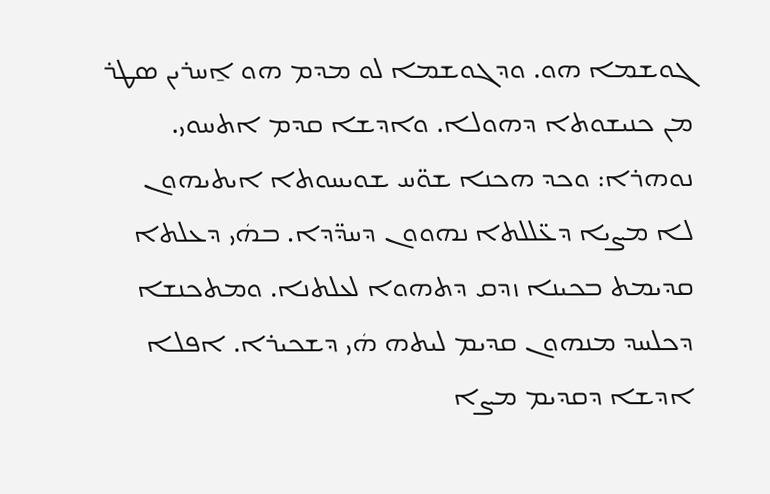ܓܘܫܡܐ ܗܘ. ܘܕܓܘܫܡܐ ܠܘ ܡܕܡ ܗܘ ܐ̱ܚܪܝܢ ܣܛܪ ܡܢ ܟܢܝܫܘܬܐ ܕܗܘܠܐ. ܘܐܕܫܐ ܩܕܡ ܐܬܚܘܝ.
ܢܘܗܪܐ: ܘܟܕ ܗܟܢܐ ܫܘ̈ܚ ܫܘܝܚܘܬܐ ܐܝܬܝܗܘܢ ܠܐ ܡܨܝܐ ܕܥ̈ܠܠܬܐ ܢܗܘܘܢ ܕܚܕ̈ܕܐ. ܒܗܿܝ ܕܥܠܬܐ ܩܕܝܡܬ ܒܟܝܢܐ ܙܕܩ ܕܬܗܘܐ ܠܥܠܬܢܐ. ܘܡܬܟܢܫܐ ܕܟܠܚܕ ܡܢܗܘܢ ܩܕܝܡ ܠܝܬܗ ܗܿܝ ܕܫܟܝܪܐ. ܐܦܠܐ ܐܕܫܐ ܕܩܕܝܡ ܡܨܐ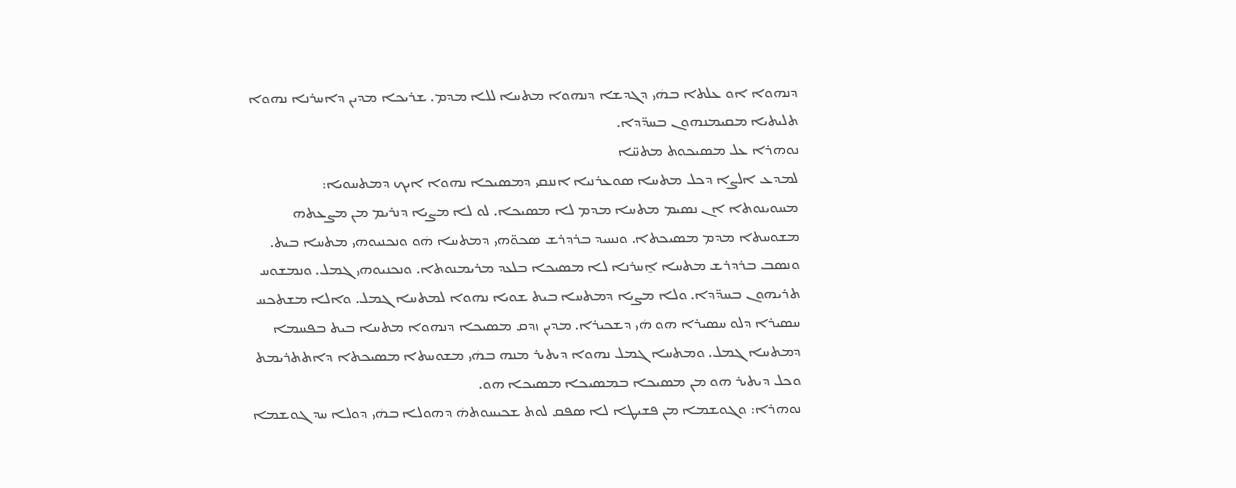ܕܢܗܘܐ ܐܘ ܥܠܬܐ ܒܗܿܝ ܕܓܕܫܐ ܕܢܗܘܐ ܡܬܚܐ ܠܠܐ ܡܕܡ. ܫܪܝܟܐ ܡܕܝܢ ܕܐܚܪܢܐ ܢܗܘܐ ܬܠܝܬܝܐ ܡܩܝܡܢܗܘܢ ܒܚܕ̈ܕܐ.
ܢܘܗܪܐ ܥܠ ܡܣܝܟܘܬ ܡܬܚ̈ܐ
ܠܡܕܥ ܐܠܨܐ ܕܟܠ ܡܬܚܐ ܣܘܥܪܢܝܐ ܐܢܢܩܝ ܕܡܣܝܟܐ ܢܗܘܐ ܐܝܟ ܕܡܬܚܘܝܐ:
ܡܚܘܝܢܘܬܐ ܐܢ ܢܣܝܡ ܡܬܚܐ ܡܕܡ ܠܐ ܡܣܝܟܐ. ܠܘ ܠܐ ܡܨܝܐ ܕܢܪܝܡ ܡܢ ܡܨܥܬܗ ܡܫܘܚܬܐ ܡܕܡ ܡܣܝܟܬܐ. ܘܢܚܝܕ ܒܪܕܪܫ ܣܟܘ̈ܗܝ ܕܡܬܚܐ ܗܿܘ ܘܢܟܢܝܘܗܝ ܡܬܚܐ ܒܝܬ. ܘܢܣܒ ܒܪܕܪܫ ܡܬܚܐ ܐ̱ܚܪܢܐ ܠܐ ܡܣܝܟܐ ܒܠܥܕ ܡܪܝܡܢܘܬܐ. ܘܢܟܢܝܘܗܝ ܓܡܠ. ܘܢܡܫܘܚ ܬܪܝܗܘܢ ܒܚܕ̈ܕܐ. ܘܠܐ ܡܨܝܐ ܕܡܬܚܐ ܒܝܬ ܫܘܝܐ ܢܗܘܐ ܠܡܬܚܐ ܓܡܠ. ܘܐܠܐ ܡܫܬܟܚ ܚܣܝܪܐ ܕܠܘ ܚܣܝܪܐ ܗܘ ܗܿܝ ܕܫܟܝܪܐ. ܡܕܝܢ ܙܕܩ ܡܣܝܟܐ ܕܢܗܘܐ ܡܬܚܐ ܒܝܬ ܒܦܚܡܐ ܕܡܬܚܐ ܓܡܠ. ܘܡܬܚܐ ܓܡܠ ܢܗܘܐ ܕܝܬܝܪ ܡܢܗ ܒܗܿܝ ܡܫܘܚܬܐ ܡܣܝܟܬܐ ܕܐܬܬܪܝܡܬ ܘܟܠ ܕܝܬܝܪ ܗܘ ܡܢ ܡܣܝܟܐ ܒܡܣܝܟܐ ܡܣܝܟܐ ܗܘ.
ܢܘܗܪܐ: ܘܓܘܫܡܐ ܡܢ ܦܫܝܛܐ ܠܐ ܣܦܩ ܠܘܬ ܫܟܝܚܘܬܗܿ ܕܗܘܠܐ ܒܗܿܝ ܕܘܠܐ ܚܕ ܓܘܫܡܐ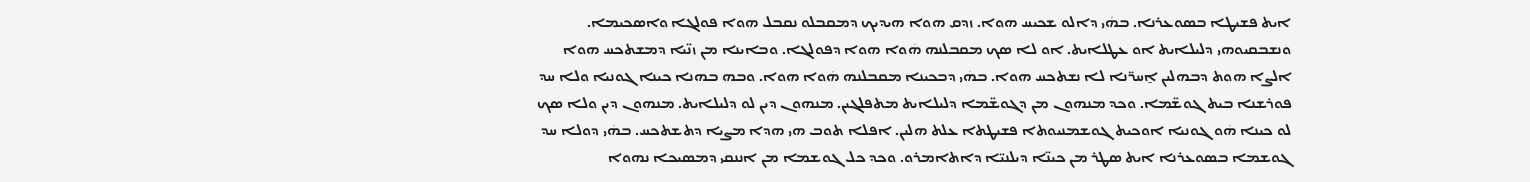ܐܝܬ ܦܫܝܛܐ ܒܣܘܥܪܢܐ. ܒܗܿܝ ܕܐܠܘ ܫܟܝܚ ܗܘܐ. ܙܕܩ ܗܘܐ ܗܝܕܝܟ ܕܡܩܒܠܘ ܢܩܒܠ ܗܘܐ ܦܘܠܓܐ ܘܐܣܟܝܡܐ. ܘܢܫܒܩܝܘܗܝ ܕܠܝܠܐܝܬ ܐܘ ܥܛܠܐܝܬ. ܐܘ ܠܐ ܣܟ ܡܩܒܠܢܗ ܗܿܘܐ ܗܘܐ ܕܦܘܠܓܐ. ܘܒܐܝܢܐ ܡܢ ܙܢ̈ܝܐ ܕܡܫܬܟܚ ܗܘܐ ܐܠܨܐ ܗܘܬ ܕܒܗܠܝܢ ܐ̱ܚܪ̈ܢܐ ܠܐ ܢܫܬܟܚ ܗܘܐ. ܒܗܿܝ ܕܒܟܝܢܐ ܡܩܒܠܢܗ ܗܿܘܐ ܗܘܐ. ܘܒܗ ܒܗܢܐ ܟܝܢܐ ܓܘܢܝܐ ܘܠܐ ܚܕ ܦܘܪܫܢܐ ܒܝܬ ܓܘܫ̈ܡܐ. ܘܟܕ ܡܢܗܘܢ ܡܢ ܕܓܘܫ̈ܡܐ ܕܠܝܠܐܝܬ ܡܬܦܠܓܝܢ. ܡܢܗܘܢ ܕܝܢ ܠܘ ܕܠܝܠܐܝܬ. ܡܢܗܘܢ ܕܝܢ ܘܠܐ ܣܟ ܠܘ ܟܝܢܐ ܗܿܘ ܓܘܢܝܐ ܐܘܟܝܬ ܓܘܫܡܢܝܘܬܐ ܦܫܝܛܬܐ ܥܠܬ ܗܠܝܢ. ܐܦܠܐ ܬܘܒ ܗܝ ܗܕܐ ܡܨܝܐ ܕܬܫܬܟܚ. ܒܗܿܝ ܕܘܠܐ ܚܕ ܓܘܫܡܐ ܒܣܘܥܪܢܐ ܐܝܬ ܣܛܪ ܡܢ ܟܝܢ̈ܐ ܕܝܠܢܝ̈ܐ ܕܐܬܐܡܪܘ. ܘܟܕ ܟܠ ܓܘܫܡܐ ܡܢ ܐܢܢܩܝ ܕܡܣܝܟܐ ܢܗܘܐ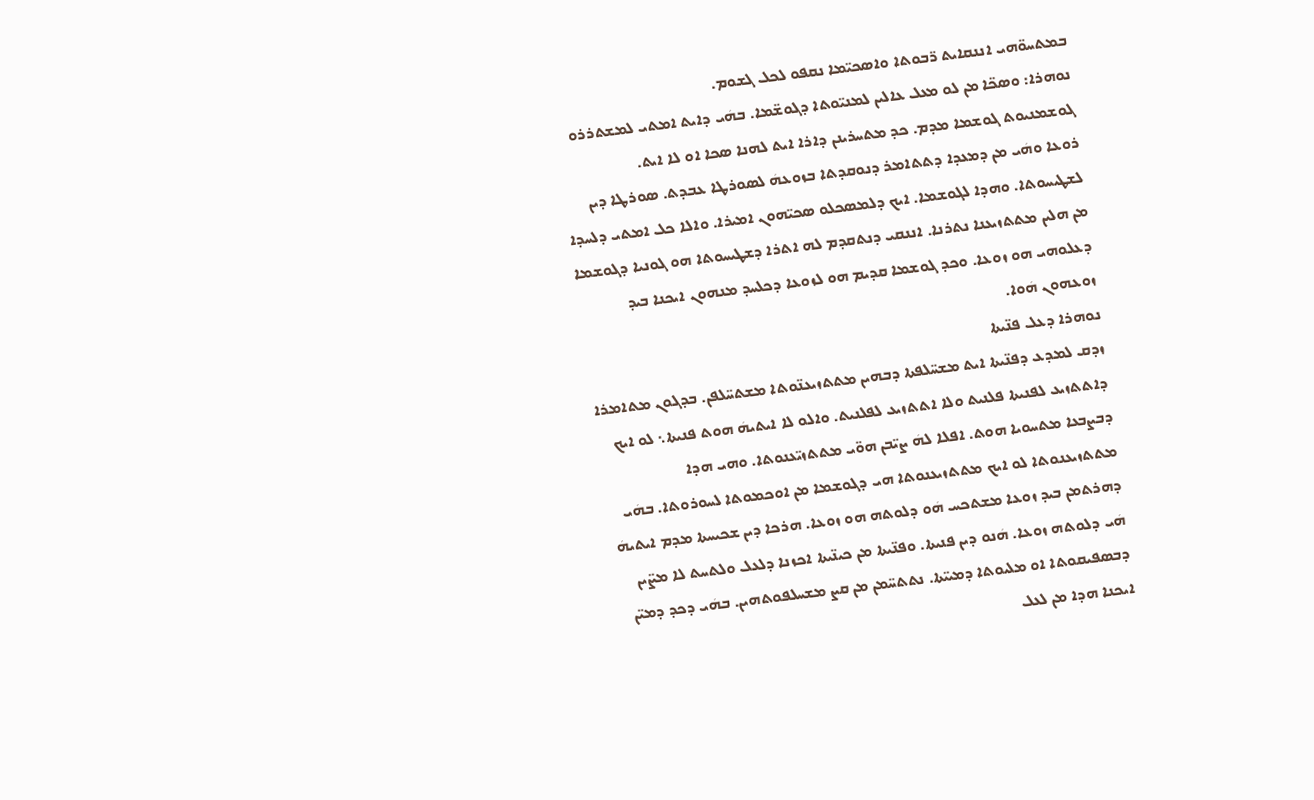ܒܡܬܚܘ̈ܗܝ ܐܢܢܩܐܝܬ ܪ̈ܒܘܬܐ ܘܐܣܟܝ̈ܡܐ ܢܩܦܘ ܠܟܠ ܓܫܘܡ.
ܢܘܗܪܐ: ܘܣܟ̈ܐ ܡܢ ܠܘ ܡܥܠ ܥܐܠܝܢ ܠܡܢܝ̈ܘܬܐ ܕܓܘܫ̈ܡܐ. ܒܗܿܝ ܕܐܝܬ ܐܡܬܝ ܠܡܫܬܪܪܘ ܓܘܫܡܢܝܘܬ ܓܘܫܡܐ ܡܕܡ. ܟܕ ܡܬܚܪܝܢܢ ܕܐܪܐ ܐܝܬ ܠܗܢܐ ܣܟܐ ܐܘ ܠܐ ܐܝܬ.
ܪܘܥܐ ܘܗܿܝ ܡܢ ܕܡܥܕܐ ܕܬܬܐܡܪ ܕܢܘܩܕܬܐ ܒܙܘܥܗܿ ܠܣܘܪܛܐ ܥܒܕܬ. ܣܘܪܛܐ ܕܝܢ ܠܫܛܝܚܘܬܐ. ܘܗܕܐ ܠܓܘܫܡܐ. ܐܝܟ ܕܠܡܣܟܠܘ ܣܟܝ̈ܗܘܢ ܐܡܝܪܐ. ܘܐܠܐ ܟܠ ܐܡܬܝ ܕܠܚܕܐ ܡܢ ܗܠܝܢ ܡܬܬܙܝܥܢܐ ܢܬܪܢܐ. ܐܢܢܩܝ ܕܢܬܩܕܡ ܠܗ ܐܬܪܐ ܕܫܛܝܚܘܬܐ ܗܘ ܓܘܢܝܐ ܕܓܘܫܡܐ ܕܥܠܘܗܝ ܗܘ ܙܘܥܐ. ܘܟܕ ܓܘܫܡܐ ܩܕܝܡ ܗܘ ܠܙܘܥܐ ܕܟܠܚܕ ܡܢܗܘܢ ܐܝܟܢܐ ܒܝܕ ܙܘܥܗܘܢ ܗܿܘܐ.
ܢܘܗܪܐ ܕܥܠ ܦܢ̈ܝܬܐ
ܙܕܩ ܠܡܕܥ ܕܦܢ̈ܝܬܐ ܐܝܬ ܡܫܚ̈ܠܦܬܐ ܕܒܗܝܢ ܡܬܬܙܝܥܢ̈ܘܬܐ ܡܫܬܚ̈ܠܦܢ. ܒܕܓܘܢ ܡܬܐܡܪܐ ܕܐܬܬܙܝܥ ܠܦܢܝܬܐ ܦܠܢܝܬ ܘܠܐ ܐܬܬܙܝܥ ܠܦܠܢܝܬ. ܘܐܠܘ ܠܐ ܐܝܬܝܗܿ ܗܘܬ ܦܢܝܬܐ܆ ܠܘ ܐܝܟ ܕܒܨܒܥܐ ܡܬܚܘܝܐ ܗܘܬ. ܐܦܠܐ ܠܗܿ ܨܝ̈ܒܢ ܗܘ̈ܝ ܡܬܬܙܝ̈ܥܢܘܬܐ. ܘܗܝ ܗܕܐ ܡܬܬܙܝܥܢܘܬܐ ܠܘ ܐܝܟ ܡܬܬܙܝܥܢܘܬܐ ܗܝ ܕܓܘܫܡܐ ܡܢ ܐܘܟܡܘܬܐ ܠܚܘܪܘܬܐ. ܒܗܿܝ ܕܗܪܬܡܢ ܒܝܕ ܙܘܥܐ ܡܫܬܟܚ ܗܿܘ ܕܠܘܬܗ ܗܘ ܙܘܥܐ. ܗܪܟܐ ܕܝܢ ܫܟܝܚܬܐ ܡܕܡ ܐܝܬܝܗܿ ܗܿܝ ܕܠܘܬܗ ܙܘܥܐ. ܗܿܢܘ ܕܝܢ ܦܢܝܬܐ. ܘܦܢ̈ܝܬܐ ܡܢ ܟܝܢ̈ܝܬܐ ܐܟܙܢܐ ܕܠܥܠ ܘܠܬܚܬ ܠܐ ܡܨ̈ܝܢ ܕܒܣܦܝܩܘܬܐ ܐܘ ܡܠܝܘܬܐ ܕܡܝܝ̈ܬܐ. ܢܬܬܚ̈ܡܢ ܡܢ ܩܨ ܡܫܚܠܦܘܬܗܝܢ. ܒܗܿܝ ܕܟܕ ܕܡܝ̈ܢ ܐܝܟܢܐ ܗܕܐ ܡܢ ܠܥܠ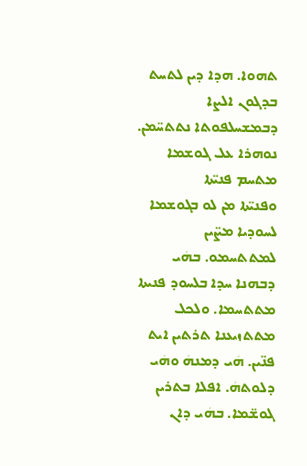ܬܗܘܐ. ܗܕܐ ܕܝܢ ܠܬܚܬ ܒܕܓܘܢ ܐܠܨܐ ܕܒܡܫܚܠܦܘܬܐ ܢܬܬܚ̈ܡܢ.
ܢܘܗܪܐ ܥܠ ܓܘܫܡܐ ܡܬܚܡ ܦܢܝ̈ܬܐ
ܘܦܢܝ̈ܬܐ ܡܢ ܠܘ ܒܓܘܫܡܐ ܠܚܘܕܝܐ ܡܨ̈ܝܢ ܠܡܬܬܚܡܘ. ܒܗܿܝ ܕܒܗܢܐ ܚܕܐ ܒܠܚܘܕ ܦܢܝܬܐ ܡܬܬܚܡܐ. ܘܠܟܠ ܡܬܬܙܝܥܢܐ ܬܪܬܝܢ ܐܝܬ ܦܢ̈ܝܢ. ܗܿܝ ܕܡܢܗܿ ܘܗܿܝ ܕܠܘܬܗܿ. ܐܦܠܐ ܒܬܪܝܢ ܓܘܫ̈ܡܐ. ܒܗܿܝ ܕܐܢ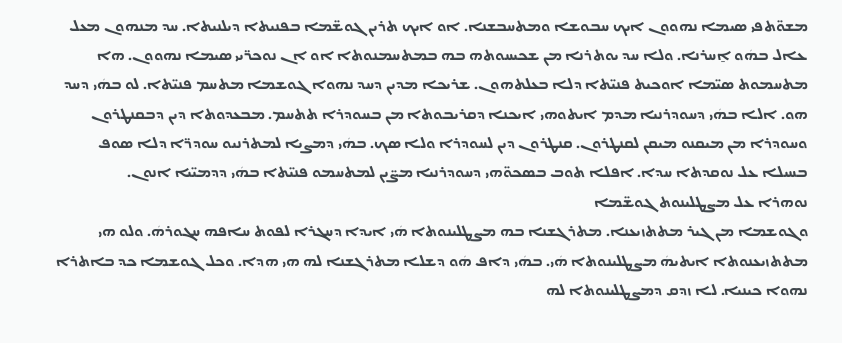ܡܫܘ̈ܬܦܝ ܣܝܡܐ ܢܗܘܘܢ ܐܝܟ ܚܒܘܫܐ ܘܡܬܚܒܫܢܐ. ܐܘ ܐܝܟ ܬܪܝܢ ܓܘܫ̈ܡܐ ܒܦܢܝܬܐ ܕܝܠܢܝܬܐ. ܚܕ ܡܢܗܘܢ ܡܥܠ ܥܐܠ ܒܗܿܘ ܐ̱ܚܪܢܐ. ܘܠܐ ܚܕ ܝܘܬܪܢܐ ܡܢ ܫܟܝܚܘܬܗ ܒܗ ܒܡܬܚܡܢܘܬܐ ܐܘ ܐܢ ܢܘܟܪ̈ܝܝ ܣܝܡܐ ܢܗܘܘܢ. ܗܐ ܡܬܚܡܘܬ ܣܝ̈ܡܐ ܐܘܟܝܬ ܦܢܝ̈ܬܐ ܕܠܐ ܒܥܠܬܗܘܢ. ܫܪܝܟܐ ܡܕܝܢ ܕܚܕ ܢܗܘܐ ܓܘܫܡܐ ܡܬܚܡ ܦܢܝ̈ܬܐ. ܠܘ ܒܗܿܝ ܕܚܕ ܗܘ. ܐܠܐ ܒܗܿܝ ܕܚܘܕܪܢܝܐ ܡܕܡ ܐܝܬܘܗܝ ܐܝܟܢܐ ܕܩܪܝܒܘܬܐ ܡܢ ܒܚܘܕܪܐ ܬܬܚܡ. ܡܒܥܕܘܬܐ ܕܝܢ ܕܒܩܢܛܪܘܢ ܘܚܘܕܪܐ ܡܢ ܡܝܩܢܘ ܡܝܩܢ ܠܩܢܛܪܘܢ. ܩܢܛܪܘܢ ܕܝܢ ܠܚܘܕܪܐ ܘܠܐ ܣܟ. ܒܗܿܝ ܕܡܨܝܐ ܠܡܬܪܢܝܘ ܚܘܕܪ̈ܐ ܕܠܐ ܣܘܦ ܒܚܝܠܐ ܥܠ ܢܘܩܕܬܐ ܚܕܐ. ܐܦܠܐ ܬܘܒ ܒܣܟܘ̈ܗܝ ܕܚܘܕܪܢܝܐ ܡܨ̈ܝܢ ܠܡܬܚܡܘ ܦܢܝ̈ܬܐ ܒܗܿܝ ܕܕܡܝ̈ܝܐ ܐܢܘܢ.
ܢܘܗܪܐ ܥܠ ܡܨܛܠܝܢܘܬ ܓܘܫ̈ܡܐ
ܘܓܘܫܡܐ ܡܢ ܓܝܪ ܡܬܬܙܝܥܢܐ. ܡܬܪܓܫܢܐ ܒܗ ܡܨܛܠܝܢܘܬܐ ܗܿܝ ܐܝܕܐ ܕܚܓܪܐ ܠܦܘܬ ܚܐܦܗ ܚܓܘܪܗܿ. ܘܠܘ ܗܝ ܡܬܬܙܝܥܢܘܬܐ ܐܝܬܝܗܿ ܡܨܛܠܝܢܘܬܐ ܗܿܝ. ܒܗܿܝ ܕܐܦ ܗܿܘ ܕܫܠܐ ܡܬܪܓܫܢܐ ܠܗ ܗܝ ܗܕܐ. ܘܟܠ ܓܘܫܡܐ ܟܕ ܒܐܬܪܐ ܢܗܘܐ ܟܝܢܝܐ. ܠܐ ܙܕܩ ܕܡܨܛܠܝܢܘܬܐ ܠܗ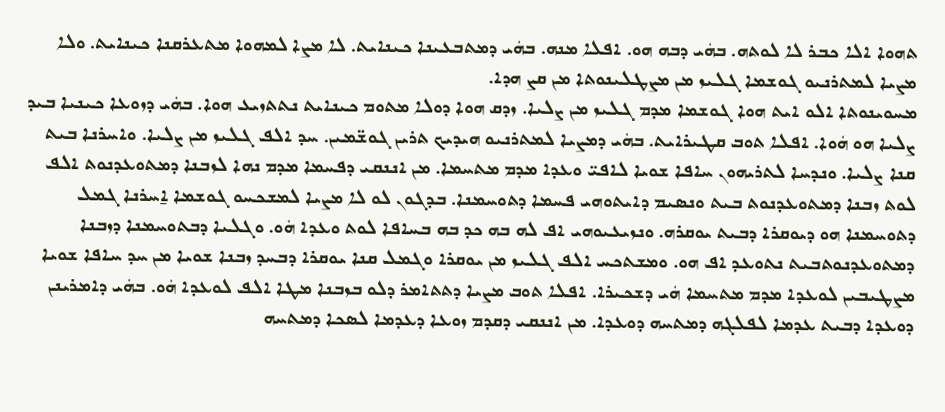ܬܗܘܐ ܐܠܐ ܟܒܪ ܠܐ ܠܘܬܗ. ܒܗܿܝ ܕܒܗ ܗܘ. ܐܦܠܐ ܡܢܗ. ܒܗܿܝ ܕܡܬܒܥܝܢܐ ܟܝܢܐܝܬ. ܠܐ ܡܨܐ ܠܡܗܘܐ ܡܬܥܪܩܢܐ ܟܝܢܐܝܬ. ܘܠܐ ܡܨܝܐ ܠܡܬܪܢܝܘ ܓܘܫܡܐ ܓܠܝܙ ܡܢ ܡܨܛܠܝܢܘܬܐ ܡܢ ܩܨ ܗܕܐ.
ܡܚܘܝܢܘܬܐ ܐܠܘ ܐܝܬ ܗܘܐ ܓܘܫܡܐ ܡܕܡ ܓܠܝܙ ܡܢ ܨܠܝܐ. ܙܕܩ ܗܘܐ ܕܘܠܐ ܡܬܘܡ ܟܝܢܐܝܬ ܢܬܬܙܝܥ ܗܘܐ. ܒܗܿܝ ܕܙܘܥܐ ܟܝܢܝܐ ܒܝܕ ܨܠܝܐ ܗܘ ܗܿܘܐ. ܐܦܠܐ ܬܘܒ ܩܛܝܪܐܝܬ. ܒܗܿܝ ܕܡܨܝܐ ܠܡܬܪܢܝܘ ܗܝܕܝܟ ܬܪܝܢ ܓܘܫ̈ܡܝܢ. ܚܕ ܐܠܦ ܓܠܝܙ ܡܢ ܨܠܝܐ. ܘܐܚܪܢܐ ܒܝܬ ܩܢܐ ܨܠܝܐ. ܘܢܕܚܐ ܠܬܪܝܗܘܢ ܚܐܦܐ ܫܘܝܐ ܠܐܦܝ̈ ܘܥܕܐ ܡܕܡ ܡܬܚܡܐ. ܡܢ ܐܢܢܩܝ ܕܦܚܡܐ ܡܕܡ ܢܗܐ ܠܙܒܢܐ ܕܡܬܘܥܕܢܘܬ ܐܠܦ ܠܘܬ ܙܒܢܐ ܕܡܬܘܥܕܢܘܬ ܒܝܬ ܘܢܣܝܡ ܕܐܝܬܘܗܝ ܦܚܡܐ ܕܬܘܚܡܢܐ. ܒܕܓܘܢ ܠܘ ܠܐ ܡܨܝܐ ܠܡܫܟܚܘ ܓܘܫܡܐ ܐ̱ܚܪܢܐ ܓܡܠ ܕܬܘܚܡܢܐ ܗܘ ܕܝܘܩܪܐ ܕܒܝܬ ܝܘܩܪܗ. ܘܢܙܝܥܝܘܗܝ ܐܦ ܠܗ ܒܗ ܟܕ ܒܗ ܒܚܐܦܐ ܠܘܬ ܘܥܕܐ ܗܿܘ. ܘܓܠܝܐ ܕܒܬܘܚܡܢܐ ܕܙܒܢܐ ܕܡܬܘܥܕܢܘܬܒܝܬ ܢܬܘܥܕ ܐܦ ܗܘ. ܘܡܫܬܟܚ ܐܠܦ ܓܠܝܙ ܡܢ ܝܘܩܪܐ ܘܓܡܠ ܩܢܐ ܝܘܩܪܐ ܕܒܚܕ ܙܒܢܐ ܫܘܝܐ ܡܢ ܚܕ ܚܐܦܐ ܫܘܝܐ ܡܨܛܝܒܝܢ ܠܘܥܕܐ ܡܕܡ ܡܬܚܡܐ ܗܿܝ ܕܫܟܝܪܐ. ܐܦܠܐ ܬܘܒ ܡܨܝܐ ܕܬܬܐܡܪ ܕܠܘ ܒܙܒܢܐ ܡܛܐ ܐܠܦ ܠܘܥܕܐ ܗܿܘ. ܒܗܿܝ ܕܐܡܪܝܢܢ ܕܘܥܕܐ ܕܒܝܬ ܥܕܡܐ ܠܦܠܓܗ ܕܡܬܚܗ ܕܘܥܕܐ. ܡܢ ܐܢܢܩܝ ܕܩܕܡ ܙܘܥܐ ܕܥܕܡܐ ܠܣܟܐ ܕܡܬܚܗ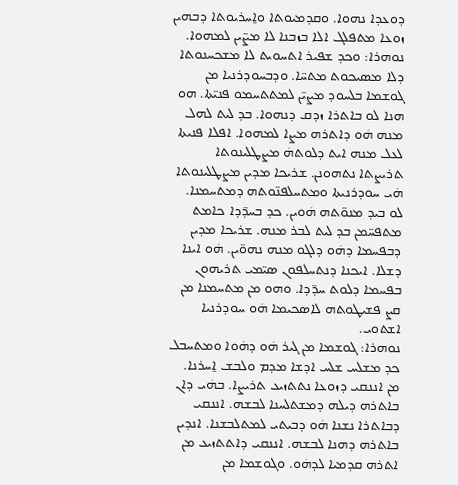ܕܘܥܕܐ ܢܗܘܐ. ܘܩܕܡܝܘܬܐ ܘܐ̱ܚܪܝܘܬܐ ܕܒܗܝܢ ܙܘܥܐ ܡܬܦܠܓ ܐܠܐ ܒܙܒܢܐ ܠܐ ܡܨ̈ܝܢ ܠܡܗܘܐ.
ܢܘܗܪܐ: ܘܟܕ ܫܦܝܪ ܐܬܚܘܝܬ ܠܐ ܡܫܟܚܢܘܬܐ ܕܠܐ ܡܣܝܟܘܬ ܡܬܚ̈ܐ. ܘܕܒܚܘܕܪܢܝܐ ܡܢ ܓܘܫܡܐ ܒܠܚܘܕ ܡܨܝ̈ܢ ܠܡܬܬܚܡܘ ܦܢܝ̈ܬܐ. ܗܘ ܗܢܐ ܠܘ ܒܐܬܪܐ ܙܕܩ ܕܢܗܘܐ. ܒܕ ܠܝܬ ܠܗܠ ܡܢܗ ܗܿܘ ܕܐܬܪܗ ܡܨܐ ܠܡܗܘܐ. ܐܦܠܐ ܦܢܝܬܐ ܠܥܠ ܡܢܗ ܐܝܬ ܕܠܘܬܗܿ ܡܨܛܠܝܢܘܬܐ ܬܪܝܨܬܐ ܢܬܗܘܢܢ. ܫܪܝܟܐ ܡܕܝܢ ܡܨܛܠܝܢܘܬܐ ܗܿܝ ܚܘܕܪܢܝܬܐ ܘܡܬܚܠܦܢ̈ܘܬܗ ܕܡܬܚܡܢܐ. ܠܘ ܒܝܕ ܡܢܘ̈ܬܗ ܗܿܘܝܢ. ܟܕ ܒܚܕ̈ܕܐ ܟܐܡܬ ܡܬܦܚ̈ܡܢ ܒܕ ܠܝܬ ܠܒܪ ܡܢܗ. ܫܪܝܟܐ ܡܕܝܢ ܕܒܦܚܡܐ ܕܗܿܘ ܕܠܓܘ ܡܢܗ ܢܗܘ̈ܝܢ. ܗܿܘ ܐܝܢܐ ܕܫܠܐ. ܐܝܟܢܐ ܕܢܬܚܠܦܘܢ ܣܝ̈ܡܝ ܬܪܝܗܘܢ ܒܦܚܡܐ ܕܠܘܬ ܚܕ̈ܕܐ. ܘܗܘ ܡܢ ܡܬܚܡܢܐ ܡܢ ܩܨ ܦܫܝܛܘܬܗ ܠܐܣܟܝܡܐ ܗܿܘ ܚܘܕܪܢܝܐ ܐܫܬܘܝ.
ܢܘܗܪܐ: ܓܘܫܡܐ ܡܢ ܓܝܪ ܗܿܘ ܕܗܿܘܐ ܘܡܬܚܒܠ ܟܕ ܡܫܠܚ ܫܠܚ ܐܕܫܐ ܡܕܡ ܘܠܒܫ ܐ̱ܚܪܢܐ. ܡܢ ܐܢܢܩܝ ܕܙܘܥܐ ܢܬܬܙܝܥ ܬܪܝܨܐ. ܒܗܿܝ ܕܐܢ ܒܐܬܪܗ ܕܝܠܗ ܕܡܫܬܠܚܢܐ ܠܒܫܗ. ܐܢܢܩܝ ܕܒܐܬܪܐ ܢܫܢܐ ܗܿܘ ܕܒܝܬܝ ܠܡܬܠܒܫܢܐ. ܐܢܕܝܢ ܒܐܬܪܗ ܕܗܢܐ ܠܒܫܗ. ܐܢܢܩܝ ܕܐܬܬܙܝܥ ܡܢ ܐܬܪܗ ܩܕܡܝܐ ܠܕܗܿܘ. ܘܓܘܫܡܐ ܡܢ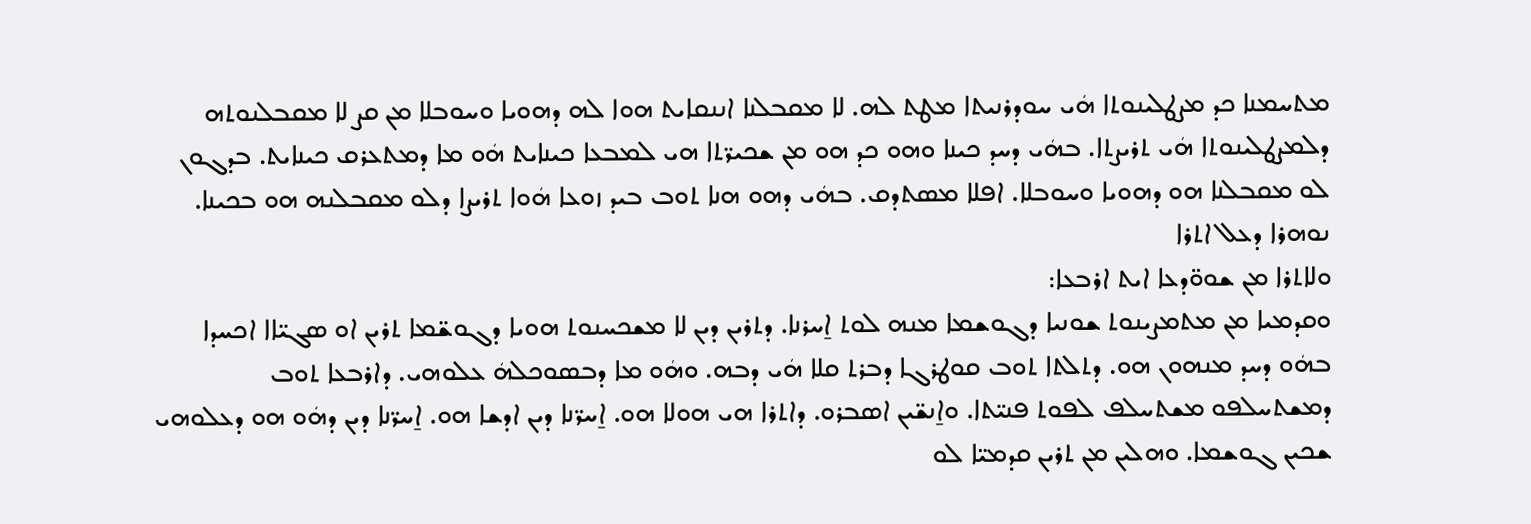ܡܬܚܡܢܐ ܟܕ ܡܨܛܠܝܢܘܬܐ ܗܿܝ ܚܘܕܪܢܝܬܐ ܡܛܬ ܠܗ. ܠܐ ܡܩܒܠܢܐ ܐܢܢܩܐܝܬ ܗܘܐ ܠܗ ܕܗܘܝܐ ܘܚܘܒܠܐ ܡܢ ܩܨ ܠܐ ܡܩܒܠܢܘܬܗ ܕܠܡܨܛܠܝܢܘܬܐ ܗܿܝ ܬܪܝܨܬܐ. ܒܗܿܝ ܕܚܕ ܟܝܢܐ ܘܗܘ ܟܕ ܗܘ ܡܢ ܫܟܝܪ̈ܬܐ ܗܝ ܠܡܒܥܐ ܟܝܢܐܝܬ ܗܿܘ ܡܐ ܕܡܬܥܪܩ ܟܝܢܐܝܬ. ܒܕܓܘܢ ܠܘ ܡܩܒܠܢܐ ܗܘ ܕܗܘܝܐ ܘܚܘܒܠܐ. ܐܦܠܐ ܡܣܬܕܩ. ܒܗܿܝ ܕܗܘ ܗܢܐ ܬܘܒ ܒܝܕ ܙܘܥܐ ܗܿܘܐ ܬܪܝܨܐ ܕܠܘ ܡܩܒܠܢܗ ܗܘ ܒܟܝܢܐ.
ܢܘܗܪܐ ܕܥܠ ܐܬܪܐ
ܘܠܐܬܪܐ ܡܢ ܫܘܘ̈ܕܥܐ ܐܝܬ ܐܪܒܥܐ:
ܘܩܕܡܝܐ ܡܢ ܡܬܡܨܝܢܘܬ ܫܘܢܝܐ ܕܓܘܫܡܐ ܡܢܗ ܠܘܬ ܐ̱ܚܪܢܐ. ܕܬܪܝܢ ܕܝܢ ܠܐ ܡܫܟܚܢܘܬ ܗܘܝܐ ܕܓܘܫ̈ܡܐ ܬܪܝܢ ܐܘ ܣܓܝ̈ܐܐ ܐܟܚܕܐ ܒܗܿܘ ܕܚܕ ܡܢܗܘܢ ܗܘ. ܕܬܠܬܐ ܬܘܒ ܩܘܛܪܓܐ ܕܒܪܬ ܩܠܐ ܗܿܝ ܕܒܗ. ܘܗܿܘ ܡܐ ܕܒܣܘܟܠܗܿ ܥܠܘܗܝ. ܕܐܪܒܥܐ ܬܘܒ ܕܡܫܬܚܠܦܘ ܡܫܬܚܠܦ ܠܦܘܬ ܦܢܝ̈ܬܐ. ܘܐ̱ܢܫ̈ܝܢ ܐܣܒܪܘ. ܕܐܬܪܐ ܗܝ ܗܘܠܐ ܗܘ. ܐ̱ܚܪ̈ܢܐ ܕܝܢ ܐܕܫܐ ܗܘ. ܐ̱ܚܪ̈ܢܐ ܕܝܢ ܕܗܿܘ ܗܘ ܕܥܠܘܗܝ ܫܟܝܢ ܓܘܫܡܐ. ܘܗܠܝܢ ܡܢ ܬܪܝܢ ܩܕܡܝ̈ܐ ܠܘ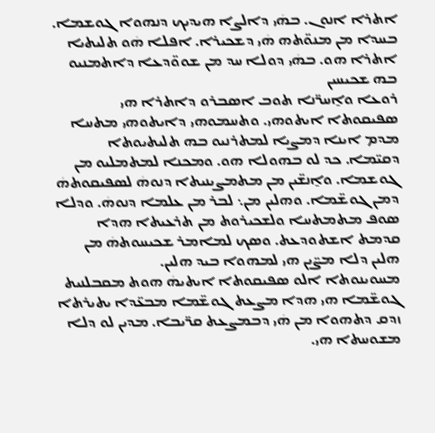ܐܬܪܐ ܐܢܘܢ. ܒܗܿܝ ܕܐܠܨܐ ܗܝܕܝܟ ܕܢܗܘܐ ܓܘܫܡܐ. ܒܚܕܐ ܡܢ ܡܢܘ̈ܬܗ ܗܿܝ ܕܫܟܝܪܐ. ܐܦܠܐ ܗܿܘ ܬܠܝܬܝܐ ܐܬܪܐ ܗܘ. ܒܗܿܝ ܕܘܠܐ ܚܕ ܡܢ ܫܘܘ̈ܕܥܐ ܕܐܬܡܢܝܘ ܒܗ ܫܟܝܚܝܢ
ܪܘܥܐ ܘܐ̱ܚܪ̈ܢܐ ܬܘܒ ܐܣܒܪܘ ܕܐܬܪܐ ܗܝ ܣܦܝܩܘܬܐ ܐܝܬܘܗܝ. ܘܬܚܡܘܗܝ ܕܐܝܬܘܗܝ ܡܬܚܐ ܡܕܡ ܐܝܢܐ ܕܡܨܝܐ ܠܡܬܪܢܝܘ ܒܗ ܬܠܝܬܝܘܬܐ ܕܩܝ̈ܡܐ. ܟܕ ܠܘ ܒܗܘܠܐ ܗܘ. ܘܡܟܢܐ ܠܡܬܡܠܝܘ ܡܢ ܓܘܫܡܐ. ܘܐ̱ܢܫ̈ܝܢ ܡܢ ܡܬܡܨܝܢܝܬܐ ܕܢܘܗܿ ܠܣܦܝܩܘܬܗܿ ܕܡܢ ܓܘܫ̈ܡܐ. ܘܗܠܝܢ ܡܢ܆ ܠܒܪ ܡܢ ܥܠܡܐ ܕܢܘܗܿ. ܘܕܠܐ ܣܘܦ ܡܬܡܬܚܐ ܘܠܫܟܝܪܘܬ ܡܢ ܬܪܥܝܬܐ ܗܕܐ ܩܕܡܬ ܐܫܬܘܕܥܬ. ܘܣܟ ܠܡܐܡܪ ܫܟܝܚܘܬܗܿ ܡܢ ܗܠܝܢ ܕܠܐ ܡܨ̈ܝܢ ܗܝ ܠܡܗܘܐ ܒܝܕ ܗܠܝܢ.
ܡܚܘܝܢܘܬܐ ܐܠܘ ܣܦܝܩܘܬܐ ܐܝܬܝܗܿ ܗܘܬ ܡܩܒܠܢܝܬ ܓܘܫ̈ܡܐ ܗܝ ܗܕܐ ܡܨܥܬ ܓܘܫ̈ܡܐ ܡܒܥ̈ܕܐ ܝܬܝܪܬܐ ܙܕܩ ܕܬܗܘܐ ܡܢ ܗܿܝ ܕܒܡܨܥܬ ܩܪ̈ܝܒܐ. ܡܕܝܢ ܠܘ ܕܠܐ ܡܫܘܚܬܐ ܗܝ.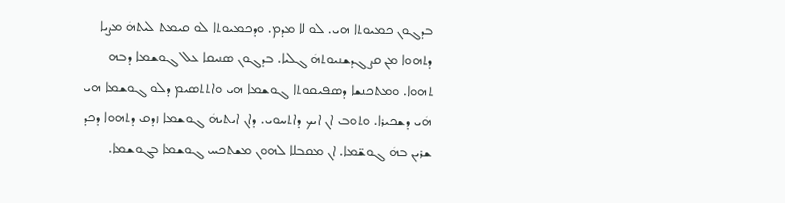ܒܕܓܘܢ ܟܡܝܘܬܐ ܗܝ. ܠܘ ܠܐ ܡܕܡ. ܘܕܟܡܝܘܬܐ ܠܘ ܩܝܡܬ ܠܝܬܗܿ ܡܨܝܐ ܕܬܗܘܐ ܡܢ ܩܨ ܓܕܫܢܝܘܬܗܿ ܓܠܝܐ. ܒܕܓܘܢ ܣܢܝܩܐ ܥܠ ܓܘܫܡܐ ܕܒܗ ܬܗܘܐ. ܘܡܬܟܢܫܐ ܕܣܦܝܩܘܬܐ ܓܘܫܡܐ ܗܝ ܘܐܬܬܣܝܡ ܕܠܘ ܓܘܫܡܐ ܗܝ ܗܿܝ ܕܫܟܝܪܐ. ܘܬܘܒ ܐܢ ܐܝܟ ܕܐܬܚܘܝ. ܕܐܢ ܐܝܬܝܗܿ ܓܘܫܡܐ ܙܕܩ ܕܬܗܘܐ ܕܟܕ ܫܪܝܢ ܒܗܿ ܓܘܫ̈ܡܐ. ܐܢ ܡܩܒܠܐ ܠܗܘܢ ܡܫܬܟܚ ܓܘܫܡܐ ܒܓܘܫܡܐ.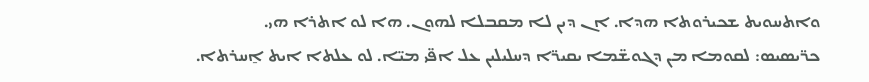ܘܐܬܚܘܝܬ ܫܟܝܪܘܬܐ ܗܕܐ. ܐܢ ܕܝܢ ܠܐ ܡܩܒܠܐ ܠܗܘܢ. ܗܐ ܠܘ ܐܬܪܐ ܗܝ.
ܟܪ̈ܝܣܝܣ: ܠܩܘܡܐ ܡܢ ܕܓܘܫ̈ܡܐ ܝܩܝܪ̈ܐ ܕܚܠܝܠܝܢ ܥܠ ܐܦ̈ܝ ܡܝ̈ܐ. ܠܘ ܥܠܬܐ ܐܝܬ ܐ̱ܚܪܬܐ.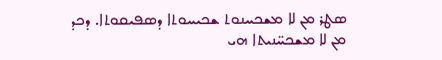ܣܛܪ ܡܢ ܠܐ ܡܫܟܚܢܘܬ ܫܟܝܚܘܬܐ ܕܣܦܝܩܘܬܐ. ܕܟܕ ܡܢ ܠܐ ܡܫܟܚ̈ܢܝܬܐ ܗܝ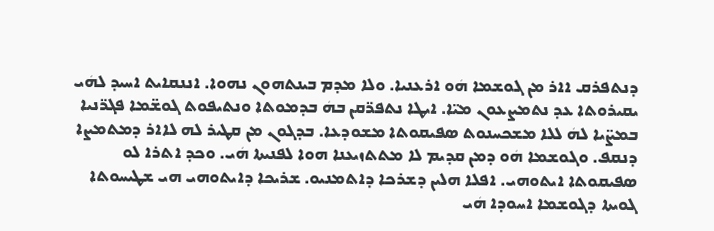ܕܢܬܦܪܩ ܐܐܪ ܡܢ ܓܘܫܡܐ ܗܿܘ ܐܪܥܢܝܐ. ܘܠܐ ܡܕܡ ܒܝܢܬܗܘܢ ܢܗܘܐ. ܐܢܢܩܐܝܬ ܐܚܝܕ ܠܗܿܝ ܝܩܝܪܘܬܐ ܥܕ ܢܬܡܨܥܘܢ ܡܝ̈ܐ. ܐܝܛܐ ܢܬܦܪ̈ܩܢ ܒܗܿ ܒܕܡܘܬܐ ܘܢܬܝܦܘܬ ܓܘܫ̈ܡܐ ܦܓܪ̈ܢܝܐ ܒܡܨ̈ܝܐ ܠܗܿ ܠܠܐ ܡܫܟܚܢܘܬ ܣܦܝܩܘܬܐ ܡܫܘܕܥܐ. ܒܕܓܘܢ ܡܢ ܩܛܝܪ ܠܗ ܠܐܐܪ ܕܡܬܡܨܐ ܕܢܩܦ. ܘܓܘܫܡܐ ܗܿܘ ܕܡܢ ܩܕܝܡ ܠܐ ܡܬܬܙܝܥܢܐ ܗܘܐ ܠܦܢܝܬܐ ܗܿܝ. ܘܟܕ ܐܬܪܐ ܠܘ ܣܦܝܩܘܬܐ ܐܝܬܘܗܝ. ܐܦܠܐ ܗܠܝܢ ܕܫܪܟܐ ܕܐܬܡܢܝܘ. ܫܪܝܟܐ ܕܐܝܬܘܗܝ ܗܝ ܫܛܝܚܘܬܐ ܓܘܝܬܐ ܕܓܘܫܡܐ ܐܚܘܕܐ ܗܿܝ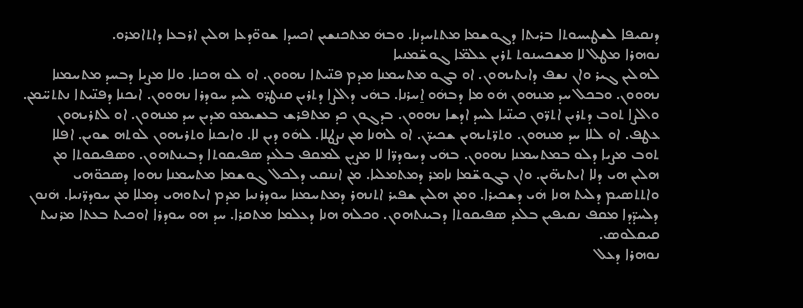ܕܢܩܝܦܐ ܠܫܛܝܚܘܬܐ ܒܪܝܬܐ ܕܓܘܫܡܐ ܡܬܬܚܕܢܐ. ܘܒܗܿ ܡܬܟܢܫܝܢ ܐܟܚܕܐ ܫܘܘ̈ܕܥܐ ܗܠܝܢ ܐܪܒܥܐ ܕܐܬܐܡܪܘ.
ܢܘܗܪܐ ܡܛܠ ܠܐ ܡܫܟܚܢܘܬ ܬܪܝܢ ܥܠܡ̈ܐ ܓܘܫ̈ܡܢܝܐ
ܠܗܠܝܢ ܓܝܪ ܘܐܢ ܢܫܦ ܕܐܝܬܝܗܘܢ. ܐܘ ܒܓܘ ܡܬܚܡܢܐ ܡܕܡ ܦܢ̈ܝܬܐ ܢܗܘܘܢ. ܐܘ ܠܘ ܗܟܢܐ. ܘܠܐ ܡܨܝܐ ܕܒܚܕ ܡܬܚܡܢܐ ܢܗܘܘܢ. ܘܒܟܠ ܚܕ ܡܢܗܘܢ ܗܿܘ ܡܐ ܕܒܗܿܘ ܐ̱ܚܪܢܐ. ܒܗܿܝ ܕܐܠܨܐ ܕܬܪܝܢ ܩܢܛܪ̈ܘ ܠܚܕ ܚܘܕܪܐ ܢܗܘܘܢ. ܐܝܟܢܐ ܕܦܢ̈ܝܬܐ ܢܬܬܚ̈ܡܢ. ܘܐܠܨܐ ܬܘܒ ܕܬܪܝܢ ܐܬܪ̈ܘܢ ܟܝܢ̈ܝܐ ܠܚܕ ܐܕܫܐ ܢܗܘܘܢ. ܒܕܓܘܢ ܟܕ ܡܬܦܪܫ ܒܥܫܝܡܘ ܡܕܝܢ ܚܕ ܡܢܗܘܢ. ܐܘ ܠܬܪܝܗܘܢ ܥܛܦ. ܐܘ ܠܠܐ ܚܕ ܡܢܗܘܢ. ܘܬܪ̈ܬܝܗܝܢ ܫܟܝܪ̈ܢ. ܐܘ ܠܗܢܐ ܡܢ ܢܨܛܠܐ. ܠܗܿܘ ܕܝܢ ܠܐ. ܘܐܝܟܢܐ ܘܬܪܝܗܘܢ ܠܘܬܗ ܫܘܝܢ. ܐܦܠܐ ܬܘܒ ܡܨܝܐ ܕܠܘ ܒܡܬܚܡܢܐ ܢܗܘܘܢ. ܒܗܿܝ ܕܚܘܕܪ̈ܐ ܠܐ ܡܨܝܢ ܠܡܩܦ ܒܠܥܕ ܣܦܝܩܘܬܐ ܕܒܝܢܬܗܘܢ. ܘܣܦܝܩܘܬܐ ܡܢ ܗܠܝܢ ܗܝ ܕܠܐ ܐܝܬܝܗ̈ܝܢ. ܘܐܢ ܒܓܘܫ̈ܡܐ ܢܐܡܪ ܕܡܬܡܠܝܐ. ܡܢ ܐܢܢܩܝ ܕܠܟܠ ܓܘܫܡܐ ܡܬܚܡܢܐ ܢܗܘܐ ܕܣܟܘ̈ܗܝ ܘܐܬܬܣܝܡ ܕܠܝܬ ܗܢܐ ܗܿܝ ܕܫܟܝܪܐ. ܘܡܢ ܗܠܝܢ ܫܦܝܪ ܐܬܢܗܪ ܕܡܬܚܡܢܐ ܚܘܕܪܢܝܐ ܡܕܡ ܐܝܬܘܗܝ ܕܡܠܐ ܡܢ ܚܘܕܪ̈ܢܝܐ. ܗܿܢܘܢ ܕܠܚܕ̈ܕܐ ܡܩܦ ܢܩܝܦܝܢ ܒܠܥܕ ܣܦܝܩܘܬܐ ܕܒܝܢܬܗܘܢ. ܘܟܠܗ ܗܢܐ ܕܥܠܡܐ ܡܬܩܪܐ. ܚܕ ܗܘ ܚܘܕܪܐ ܐܘܟܝܬ ܒܥܬܐ ܡܪܢܝܬ ܩܝܩܠܘܣ.
ܢܘܗܪܐ ܕܥܠ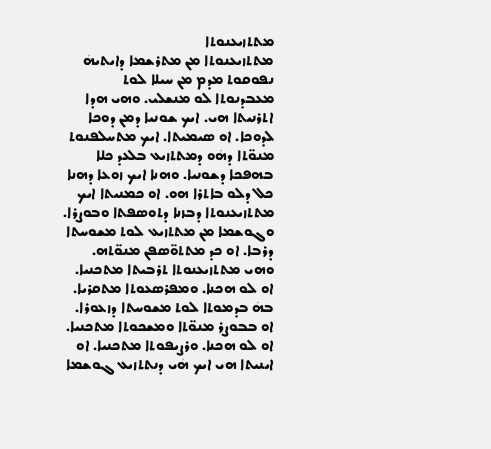ܡܬܬܙܝܥܢܘܬܐ
ܡܬܬܙܝܥܢܘܬܐ ܡܢ ܡܬܪܫܡܐ ܕܐܝܬܝܗܿ ܢܦܘܩܘܬ ܡܕܡ ܡܢ ܚܝܠܐ ܠܘܬ ܡܥܒܕܢܘܬܐ ܠܘ ܡܢܫܠܝ. ܘܗܝ ܗܕܐ ܐܬܪܢܝܬܐ ܗܝ. ܐܝܟ ܫܘܢܝܐ ܕܡܢ ܕܘܟܐ ܠܕܘܟܐ. ܐܘ ܣܝܡܝܬܐ. ܐܝܟ ܡܬܚܠܦܢܘܬ ܡܢܘ̈ܬܐ ܕܗܿܘ ܕܡܬܬܙܝܥ ܒܠܥܕ ܟܠܐ ܒܗܦܟܐ ܕܫܘܢܝܐ. ܘܗܢܐ ܐܝܟ ܙܘܥܐ ܕܗܢܐ ܟܠ ܕܠܘ ܒܐܬܪܐ ܗܘ. ܐܘ ܟܡܢܝܬܐ ܐܝܟ ܡܬܬܙܝܥܢܘܬܐ ܕܒܙܢܐ ܕܬܘܣܦܬܐ ܘܒܘܨܪܐ. ܘܓܘܫܡܐ ܡܢ ܡܬܬܙܝܥ ܠܘܬ ܡܫܘܚܬܐ ܕܪܒܐ. ܐܘ ܟܕ ܡܬܬܘ̈ܣܦܢ ܡܢܘ̈ܬܗ. ܘܗܝ ܡܬܬܙܝܥܢܘܬܐ ܬܪܒܝܬܐ ܡܬܟܢܝܐ. ܐܘ ܠܘ ܗܟܢܐ. ܘܡܦܪܣܥܘܬܐ ܡܬܩܪܝܐ. ܒܗܿ ܒܕܡܘܬܐ ܠܘܬ ܡܫܘܚܬܐ ܕܙܥܘܪܐ. ܐܘ ܒܒܘܨܪ ܡܢܘ̈ܬܐ ܘܡܫܟܘܬܐ ܡܬܟܢܝܐ. ܐܘ ܠܘ ܗܟܢܐ. ܘܪܨܝܦܘܬܐ ܡܬܟܢܝܐ. ܐܘ ܐܝܢܝܬܐ ܗܝ ܐܝܟ ܗܿܝ ܕܢܬܬܙܝܥ ܓܘܫܡܐ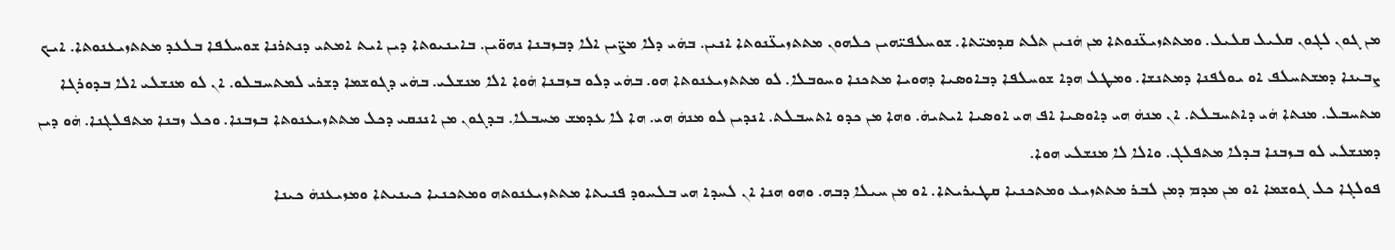ܡܢ ܓܘܢ ܠܓܘܢ ܩܠܝܠ ܩܠܝܠ. ܘܡܬܬܙܝܥ̈ܢܘܬܐ ܡܢ ܗܿܢܝܢ ܬܠܬ ܩܕܡܝ̈ܬܐ. ܫܘܚܠܦܝ̈ܗܝܢ ܟܠܗܘܢ ܡܬܬܙܝܥ̈ܢܘܬܐ ܐܢܝܢ. ܒܗܿܝ ܕܠܐ ܡܨ̈ܝܢ ܐܠܐ ܕܒܙܒܢܐ ܢܗܘ̈ܝܢ. ܒܐܝܢܝܘܬܐ ܕܝܢ ܐܝܬ ܐܡܬܝ ܕܢܬܪܢܐ ܫܘܚܠܦܐ ܒܠܥܕ ܡܬܬܙܝܥܢܘܬܐ. ܐܝܟ ܨܒܝܢܐ ܕܡܫܬܚܠܦ ܐܘ ܝܘܠܦܢܐ ܕܡܬܢܫܐ. ܘܡܛܠ ܗܕܐ ܫܘܚܠܦܐ ܕܒܐܘܣܝܐ ܕܗܘܝܐ ܡܬܟܢܐ ܘܚܘܒܠܐ. ܠܘ ܡܬܬܙܝܥܢܘܬܐ ܗܘ. ܒܗܿܝ ܕܠܘ ܒܙܒܢܐ ܗܿܘܐ ܐܠܐ ܡܢܫܠܝ. ܒܗܿܝ ܕܓܘܫܡܐ ܕܫܪܝ ܠܡܬܚܒܠܘ. ܐܢ ܠܘ ܡܢܫܠܝ ܐܠܐ ܒܕܘܪܓܐ ܡܬܚܒܠ. ܡܢܬܐ ܗܿܝ ܕܐܬܚܒܠܬ. ܐܢ ܡܢܗܿ ܗܝ ܕܐܘܣܝܐ ܐܦ ܗܝ ܐܘܣܝܐ ܐܝܬܝܗܿ. ܘܗܐ ܡܢ ܟܕܘ ܐܬܚܒܠܬ. ܐܢܕܝܢ ܠܘ ܡܢܗܿ ܗܝ. ܗܐ ܠܐ ܥܕܡܫ ܡܚܒܠܐ. ܒܕܓܘܢ ܡܢ ܐܢܢܩܝ ܕܟܠ ܡܬܬܙܝܥܢܘܬܐ ܒܙܒܢܐ. ܘܟܠ ܙܒܢܐ ܡܬܦܠܓܢܐ. ܗܿܘ ܕܝܢ ܕܡܢܫܠܝ ܠܘ ܒܙܒܢܐ ܒܕܠܐ ܡܬܦܠܓ. ܘܐܠܐ ܠܐ ܡܢܫܠܝ ܗܘܐ.
ܦܘܠܓܐ ܟܠ ܓܘܫܡܐ ܐܘ ܡܢ ܡܕܡ ܕܡܢ ܠܒܪ ܡܬܬܙܝܥ ܘܡܬܟܢܝܐ ܩܛܝܪܝܬܐ. ܐܘ ܡܢ ܚܝܠܐ ܕܒܗ. ܘܗܘ ܗܢܐ ܐܢ ܠܚܕܐ ܗܝ ܒܠܚܘܕ ܦܢܝܬܐ ܡܬܬܙܝܥܢܘܬܗ ܘܡܬܟܢܝܐ ܟܝܢܝܬܐ ܘܡܙܝܥܢܗܿ ܟܝܢܐ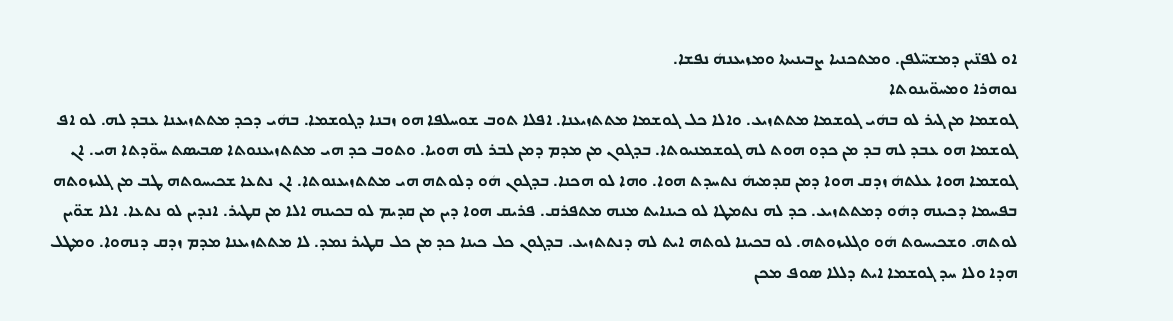ܐܘ ܠܦܢ̈ܝܢ ܕܡܫܚ̈ܠܦܢ. ܘܡܬܟܢܝܐ ܨܒܝܢܝܬܐ ܘܡܙܝܥܢܗܿ ܢܦܫܐ.
ܢܘܗܪܐ ܘܡܚܘ̈ܝܢܘܬܐ
ܓܘܫܡܐ ܡܢ ܓܝܪ ܠܘ ܒܗܿܝ ܓܘܫܡܐ ܡܬܬܙܝܥ. ܘܐܠܐ ܟܠ ܓܘܫܡܐ ܡܬܬܙܝܥܢܐ. ܐܦܠܐ ܬܘܒ ܫܘܚܠܦܐ ܗܘ ܙܒܢܐ ܕܓܘܫܡܐ. ܒܗܿܝ ܕܟܕ ܡܬܬܙܝܥܢܐ ܥܒܕ ܠܗ. ܠܘ ܐܦ ܓܘܫܡܐ ܗܘ ܥܒܕ ܠܗ ܒܕ ܡܢ ܟܕܘ ܗܘܬ ܠܗ ܓܘܫܡܢܝܘܬܐ. ܒܕܓܘܢ ܡܢ ܡܕܡ ܕܡܢ ܠܒܪ ܠܗ ܗܘܝܐ. ܘܬܘܒ ܟܕ ܗܝ ܡܬܬܙܝܥܢܘܬܐ ܣܒܝܣܬ ܚܘ̈ܕܬܐ ܗܝ. ܐܢ ܓܘܫܡܐ ܗܘܐ ܥܠܬܗܿ ܙܕܩ ܗܘܐ ܕܡܢ ܩܕܡܝܗܿ ܢܬܚܕܬ ܗܘܐ. ܘܗܐ ܠܘ ܗܟܢܐ. ܒܕܓܘܢ ܗܿܘ ܕܠܘܬܗ ܗܝ ܡܬܬܙܝܥܢܘܬܐ. ܐܢ ܢܬܥܐ ܫܟܝܚܘܬܗ ܛܒ ܡܢ ܓܠܝܙܘܬܗ ܒܦܚܡܐ ܕܟܝܢܗ ܕܗܿܘ ܕܡܬܬܙܝܥ. ܟܕ ܠܗ ܢܬܡܛܐ ܠܘ ܟܝܢܐܝܬ ܡܢܗ ܡܬܦܪܩ. ܦܪܝܩ ܗܘܐ ܕܝܢ ܡܢ ܩܕܝܡ ܠܘ ܒܟܝܢܗ ܐܠܐ ܡܢ ܩܛܝܪ. ܐܢܕܝܢ ܠܘ ܢܬܥܐ. ܐܠܐ ܫܘ̈ܝܢ ܠܘܬܗ. ܘܫܟܝܚܘܬ ܗܿܘ ܘܓܠܝܙܘܬܗ. ܠܘ ܒܟܝܢܐ ܠܘܬܗ ܐܝܬ ܠܗ ܕܢܬܬܙܝܥ. ܒܕܓܘܢ ܟܠ ܟܝܢܐ ܟܕ ܡܢ ܟܠ ܩܛܝܪ ܢܡܕ. ܠܐ ܡܬܬܙܝܥܢܐ ܡܕܡ ܙܕܩ ܕܢܗܘܐ. ܘܡܛܠ ܗܕܐ ܘܠܐ ܚܕ ܓܘܫܡܐ ܐܝܬ ܕܠܠܐ ܣܘܦ ܡܟܢ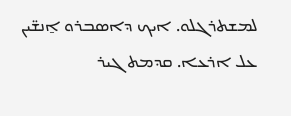ܠܡܫܬܪܓܠܘ. ܐܝܟ ܕܐܣܒܪܘ ܐ̱ܢܫ̈ܝܢ ܥܠ ܐܪܥܐ. ܩܕܡܬ ܓܝܪ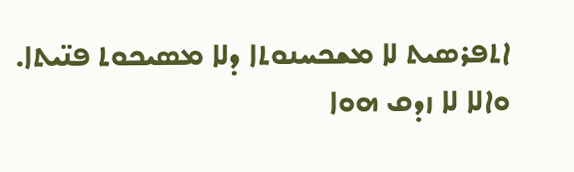ܐܬܦܪܣܝܬ ܠܐ ܡܫܟܚܢܘܬܐ ܕܠܐ ܡܣܝܟܘܬ ܦܢ̈ܝܬܐ. ܘܐܠܐ ܠܐ ܙܕܩ ܗܘܐ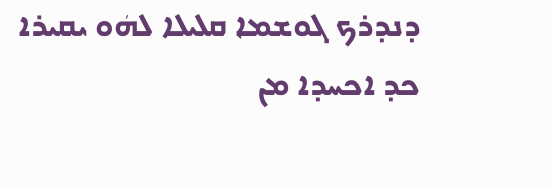ܕܢܕܪܟ ܓܘܫܡܐ ܩܠܝܠܐ ܠܗܿܘ ܝܩܝܪܐ ܟܕ ܐܟܚܕܐ ܡܢ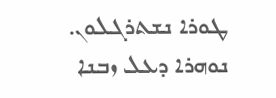ܛܘܪܐ ܢܫܬܪܓܠܘܢ.
ܢܘܗܪܐ ܕܥܠ ܙܒܢܐ